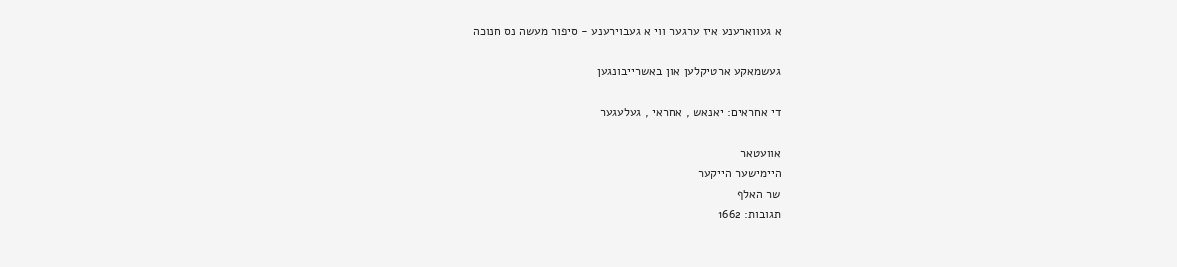א געווארענע איז ערגער ווי א געבוירענע - סיפור מעשה נס חנוכה

געשמאקע ארטיקלען און באשרייבונגען

די אחראים: יאנאש , אחראי , געלעגער

אוועטאר
היימישער הייקער
שר האלף
תגובות: 1662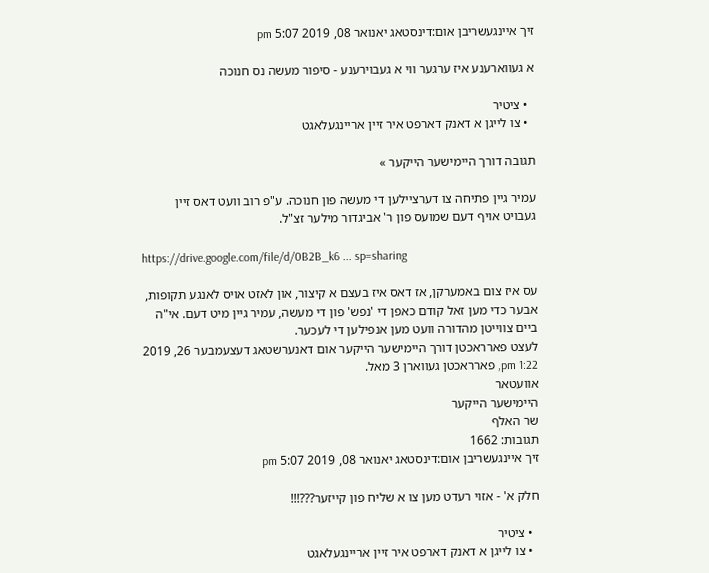זיך איינגעשריבן אום:דינסטאג יאנואר 08, 2019 5:07 pm

א געווארענע איז ערגער ווי א געבוירענע - סיפור מעשה נס חנוכה

  • ציטיר
  • צו לייגן א דאנק דארפט איר זיין אריינגעלאגט

תגובה דורך היימישער הייקער »

עמיר גיין פתיחה צו דערציילען די מעשה פון חנוכה. ע"פ רוב וועט דאס זיין געבויט אויף דעם שמועס פון ר' אביגדור מילער זצ"ל.

https://drive.google.com/file/d/0B2B_k6 ... sp=sharing

עס איז צום באמערקן, אז דאס איז בעצם א קיצור, און לאזט אויס לאנגע תקופות, אבער כדי מען זאל קודם כאפן די 'נפש' פון די מעשה, עמיר גיין מיט דעם. אי"ה ביים צווייטן מהדורה וועט מען אנפילען די לעכער.
לעצט פארראכטן דורך היימישער הייקער אום דאנערשטאג דעצעמבער 26, 2019 1:22 pm, פארראכטן געווארן 3 מאל.
אוועטאר
היימישער הייקער
שר האלף
תגובות: 1662
זיך איינגעשריבן אום:דינסטאג יאנואר 08, 2019 5:07 pm

חלק א' - אזוי רעדט מען צו א שליח פון קייזער???!!!

  • ציטיר
  • צו לייגן א דאנק דארפט איר זיין אריינגעלאגט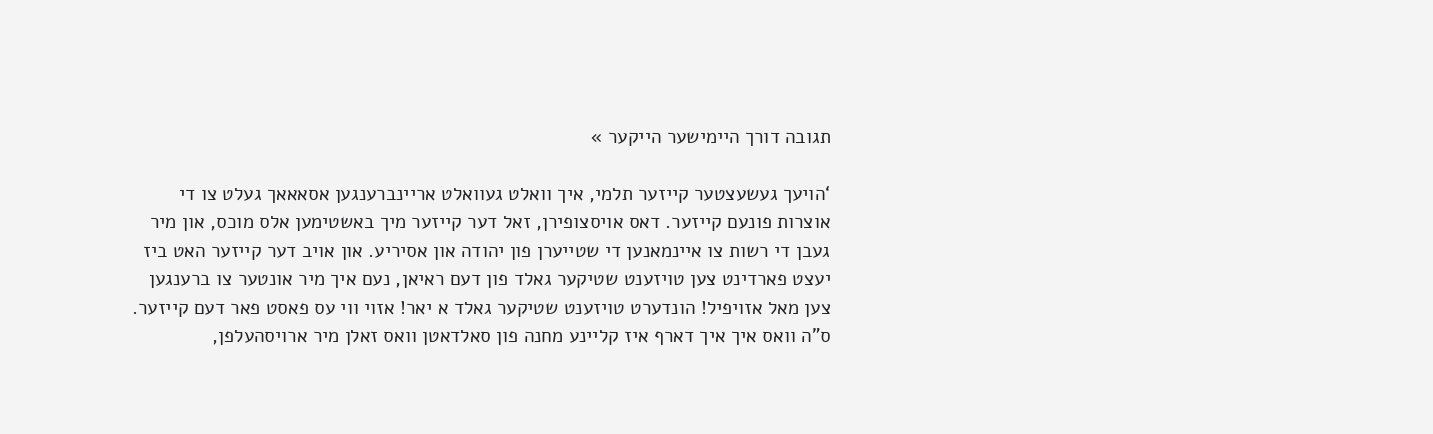תגובה דורך היימישער הייקער »

‘הויעך געשעצטער קייזער תלמי, איך וואלט געוואלט אריינברענגען אסאאאך געלט צו די אוצרות פונעם קייזער. דאס אויסצופירן, זאל דער קייזער מיך באשטימען אלס מוכס, און מיר געבן די רשות צו איינמאנען די שטייערן פון יהודה און אסיריע. און אויב דער קייזער האט ביז יעצט פארדינט צען טויזענט שטיקער גאלד פון דעם ראיאן, נעם איך מיר אונטער צו ברענגען צען מאל אזויפיל! הונדערט טויזענט שטיקער גאלד א יאר! אזוי ווי עס פאסט פאר דעם קייזער. ס"ה וואס איך איך דארף איז קליינע מחנה פון סאלדאטן וואס זאלן מיר ארויסהעלפן,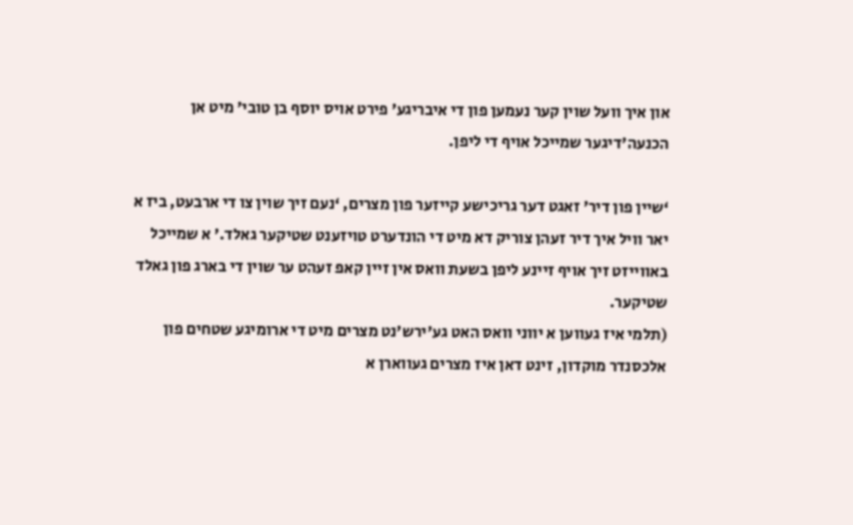און איך וועל שוין קער נעמען פון די איבריגע’ פירט אויס יוסף בן טובי' מיט אן הכנעה'דיגער שמייכל אויף די ליפן.

‘שיין פון דיר’ זאגט דער גריכישע קייזער פון מצרים, ‘נעם זיך שוין צו די ארבעט, ביז א יאר וויל איך דיר זעהן צוריק דא מיט די הונדערט טויזענט שטיקער גאלד.’ א שמייכל באווייזט זיך אויף זיינע ליפן בשעת וואס אין זיין קאפ זעהט ער שוין די בארג פון גאלד שטיקער.
(תלמי איז געווען א יווני וואס האט גע'ירש'נט מצרים מיט די ארומיגע שטחים פון אלכסנדר מוקדון, זינט דאן איז מצרים געווארן א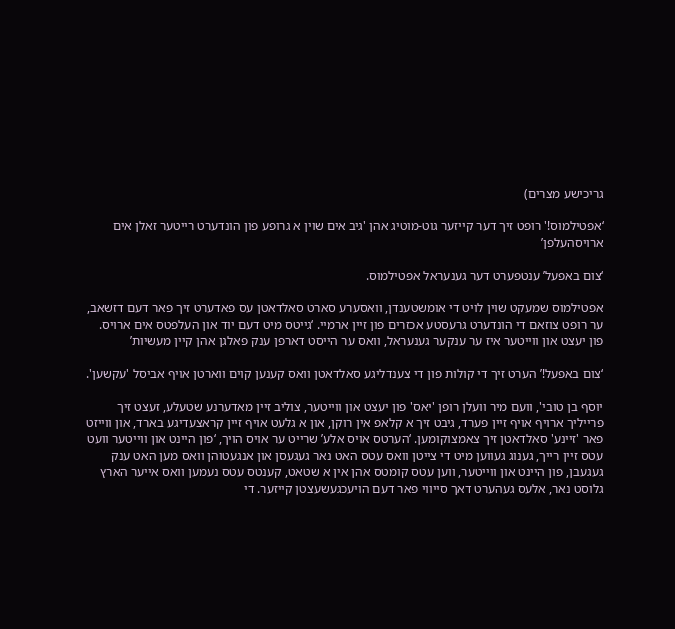גריכישע מצרים)

‘אפטילמוס!' רופט זיך דער קייזער גוט-מוטיג אהן 'גיב אים שוין א גרופע פון הונדערט רייטער זאלן אים ארויסהעלפן’

‘צום באפעל’ ענטפערט דער גענעראל אפטילמוס.

אפטילמוס שמעקט שוין לויט די אומשטענדן, וואסערע סארט סאלדאטן עס פאדערט זיך פאר דעם דזשאב, ער רופט צוזאם די הונדערט גרעסטע אכזרים פון זיין ארמיי. ‘גייטס מיט דעם יוד און העלפטס אים ארויס. פון יעצט און ווייטער איז ער ענקער גענעראל, וואס ער הייסט דארפן ענק פאלגן אהן קיין מעשיות’

‘צום באפעל!’ הערט זיך די קולות פון די צענדליגע סאלדאטן וואס קענען קוים ווארטן אויף אביסל 'עקשען'.

יוסף בן טובי', וועם מיר וועלן רופן 'יאס' פון יעצט און ווייטער, צוליב זיין מאדערנע שטעלע, זעצט זיך פרייליך ארויף אויף זיין פערד, גיבט זיך א קלאפ אין רוקן, און א גלעט אויף זיין קראצעדיגע בארד, און ווייזט פאר 'זיינע' סאלדאטן זיך צאמצוקומען. ‘הערטס אויס אלע’ שרייט ער אויס הויך, ‘פון היינט און ווייטער וועט עטס זיין רייך, גענוג געווען מיט די צייטן וואס עטס האט נאר געגעסן און אנגעטוהן וואס מען האט ענק געגעבן, פון היינט און ווייטער, ווען עטס קומטס אהן אין א שטאט, קענטס עטס נעמען וואס אייער הארץ גלוסט נאר, אלעס געהערט דאך סייווי פאר דעם הויעכגעשעצטן קייזער. די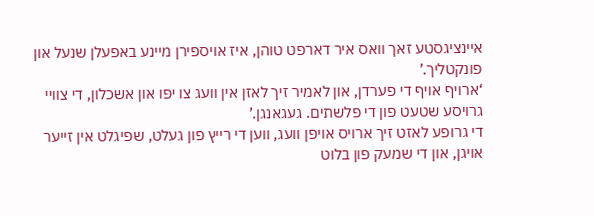איינציגסטע זאך וואס איר דארפט טוהן, איז אויספירן מיינע באפעלן שנעל און פונקטליך.’
‘ארויף אויף די פערדן, און לאמיר זיך לאזן אין וועג צו יפו און אשכלון, די צוויי גרויסע שטעט פון די פלשתים. געגאנגן.’
די גרופע לאזט זיך ארויס אויפן וועג, ווען די רייץ פון געלט, שפיגלט אין זייער אויגן, און די שמעק פון בלוט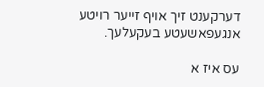דערקענט זיך אויף זייער רויטע אנגעפאשעטע בעקעלעך.

עס איז א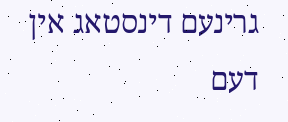גרינעם דינסטאג אין דעם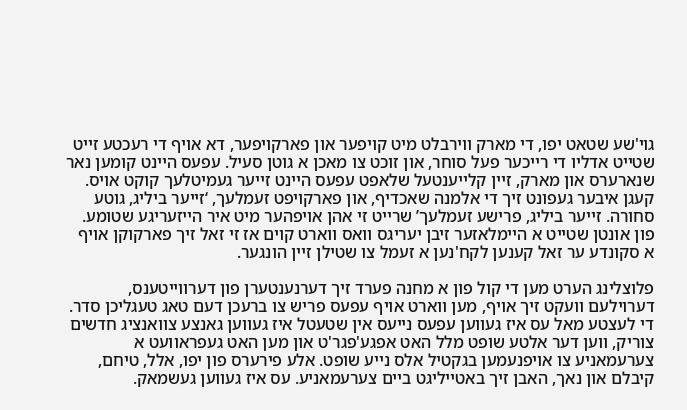גוי'שע שטאט יפו, די מארק ווירבלט מיט קויפער און פארקויפער, דא אויף די רעכטע זייט שטייט אדליו די רייכער פעל סוחר, און זוכט צו מאכן א גוטן סעיל. עפעס היינט קומען נאר שנארערס און מארק, זיין קלייענטעל שלאפט עפעס היינט זייער געמיטלעך קוקט אויס. קעגן איבער געפונט זיך די אלמנה שאכדיף, און פארקויפט זעמלעך, ‘זייער ביליג, גוטע סחורה. זייער ביליג, פרישע זעמלעך’ שרייט זי אהן אויפהער מיט איר הייזעריגע שטומע. פון אונטן שטייט א היימלאזער זיבן יעריגס וואס ווארט קוים אז זי זאל זיך פארקוקן אויף א סקונדע ער זאל קענען לקח'נען א זעמל צו שטילן זיין הונגער.

פלוצלינג הערט מען די קול פון א מחנה פערד זיך דערנענטערן פון דערווייטענס, דערוילעם וועקט זיך אויף, מען ווארט אויף עפעס פריש צו ברעכן דעם טאג טעגליכן סדר. די לעצטע מאל עס איז געווען עפעס נייעס אין שטעטל איז געווען גאנצע צוואנציג חדשים צוריק, ווען דער אלטע שופט מלל האט אפגע'פגר'ט און מען האט געפראוועט א צערעמאניע צו אויפנעמען בגקטיל אלס נייע שופט. אלע פירערס פון יפו, אלל, טיחם, קיבלם און נאך, האבן זיך באטייליגט ביים צערעמאניע. עס איז געווען געשמאק.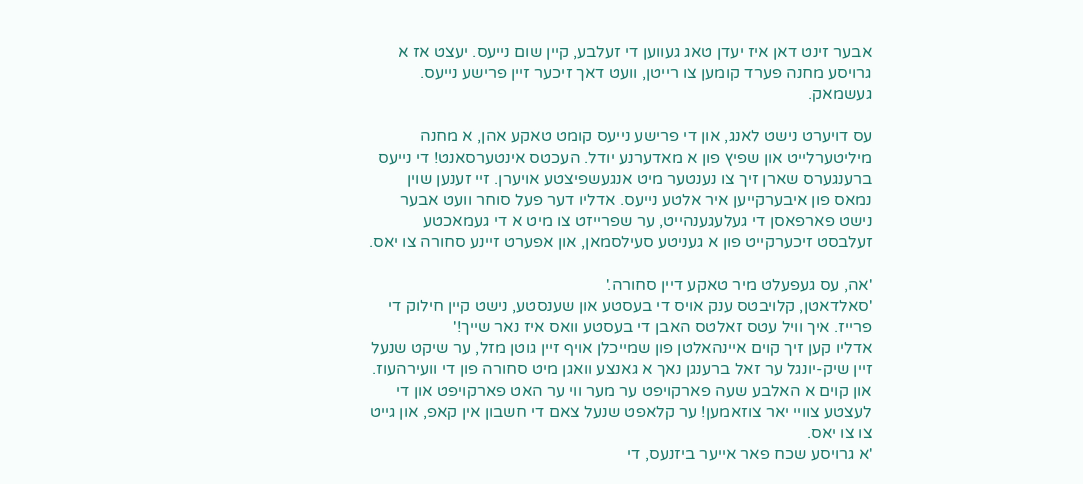אבער זינט דאן איז יעדן טאג געווען די זעלבע, קיין שום נייעס. יעצט אז א גרויסע מחנה פערד קומען צו רייטן, וועט דאך זיכער זיין פרישע נייעס. געשמאק.

עס דויערט נישט לאנג, און די פרישע נייעס קומט טאקע אהן, א מחנה מיליטערלייט און שפיץ פון א מאדערנע יודל. העכטס אינטערסאנט! די נייעס ברענגערס שארן זיך צו נענטער מיט אנגעשפיצטע אויערן. זיי זענען שוין נמאס פון איבערקייען איר אלטע נייעס. אדליו דער פעל סוחר וועט אבער נישט פארפאסן די געלעגענהייט, ער שפרייזט צו מיט א די געמאכטע זעלבסט זיכערקייט פון א געניטע סעילסמאן, און אפערט זיינע סחורה צו יאס.

'אה, עס געפעלט מיר טאקע דיין סחורה.'
'סאלדאטן, קלויבטס ענק אויס די בעסטע און שענסטע, נישט קיין חילוק די פרייז. איך וויל עטס זאלטס האבן די בעסטע וואס איז נאר שייך!'
אדליו קען זיך קוים איינהאלטן פון שמייכלן אויף זיין גוטן מזל, ער שיקט שנעל זיין שיק-יונגל ער זאל ברענגן נאך א גאנצע וואגן מיט סחורה פון די וועירהעוז. און קוים א האלבע שעה פארקויפט ער מער ווי ער האט פארקויפט און די לעצטע צוויי יאר צוזאמען! ער קלאפט שנעל צאם די חשבון אין קאפ, און גייט צו צו יאס.
'א גרויסע שכח פאר אייער ביזנעס, די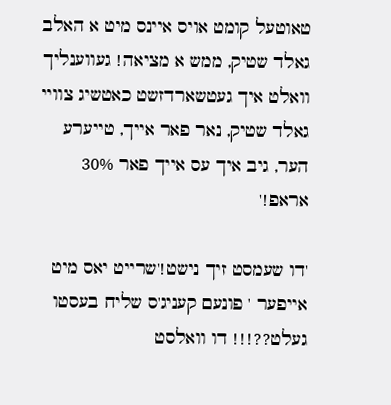טאוטעל קומט אויס איינס מיט א האלב גאלד שטיק, ממש א מציאה! געווענליך וואלט איך געטשארדזשט כאטשיג צוויי גאלד שטיק, נאר פאר אייך, טייערע הער, גיב איך עס אייך פאר 30% אראפ!'

'דו שעמסט זיך נישט!'שרייט יאס מיט אייפער ' פונעם קעניג'ס שליח בעסטו געלט??!!! דו וואלסט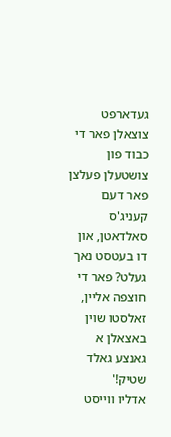געדארפט צוצאלן פאר די כבוד פון צושטעלן פעלצן פאר דעם קעניג'ס סאלדאטן, און דו בעטסט נאך געלט? פאר די חוצפה אליין, זאלסטו שוין באצאלן א גאנצע גאלד שטיק!'
אדליו ווייסט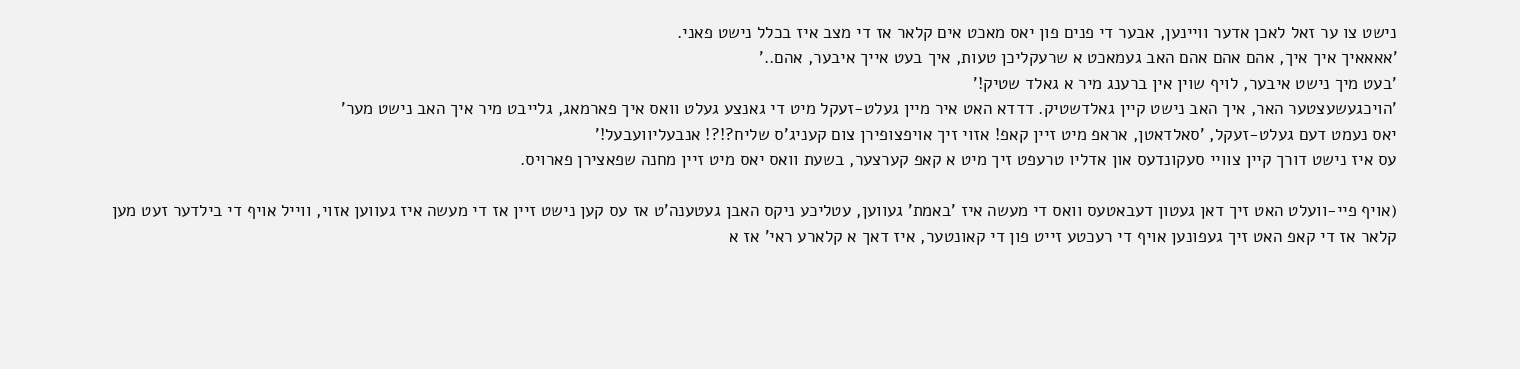נישט צו ער זאל לאכן אדער וויינען, אבער די פנים פון יאס מאכט אים קלאר אז די מצב איז בכלל נישט פאני.
'אאאאיך איך איך, אהם אהם אהם האב געמאכט א שרעקליכן טעות, איך בעט אייך איבער, אהם..'
'בעט מיך נישט איבער, לויף שוין אין ברענג מיר א גאלד שטיק!'
'הויכגעשעצטער האר, איך האב נישט קיין גאלדשטיק. דדדא האט איר מיין געלט-זעקל מיט די גאנצע געלט וואס איך פארמאג, גלייבט מיר איך האב נישט מער'
יאס נעמט דעם געלט-זעקל, 'סאלדאטן, אראפ מיט זיין קאפ! אזוי זיך אויפצופירן צום קעניג'ס שליח?!?! אנבעליוועבעל!'
עס איז נישט דורך קיין צוויי סעקונדעס און אדליו טרעפט זיך מיט א קאפ קערצער, בשעת וואס יאס מיט זיין מחנה שפאצירן פארויס.

(אויף פיי-וועלט האט זיך דאן געטון דעבאטעס וואס די מעשה איז 'באמת' געווען, עטליכע ניקס האבן געטענה'ט אז עס קען נישט זיין אז די מעשה איז געווען אזוי, ווייל אויף די בילדער זעט מען קלאר אז די קאפ האט זיך געפונען אויף די רעכטע זייט פון די קאונטער, איז דאך א קלארע ראי' אז א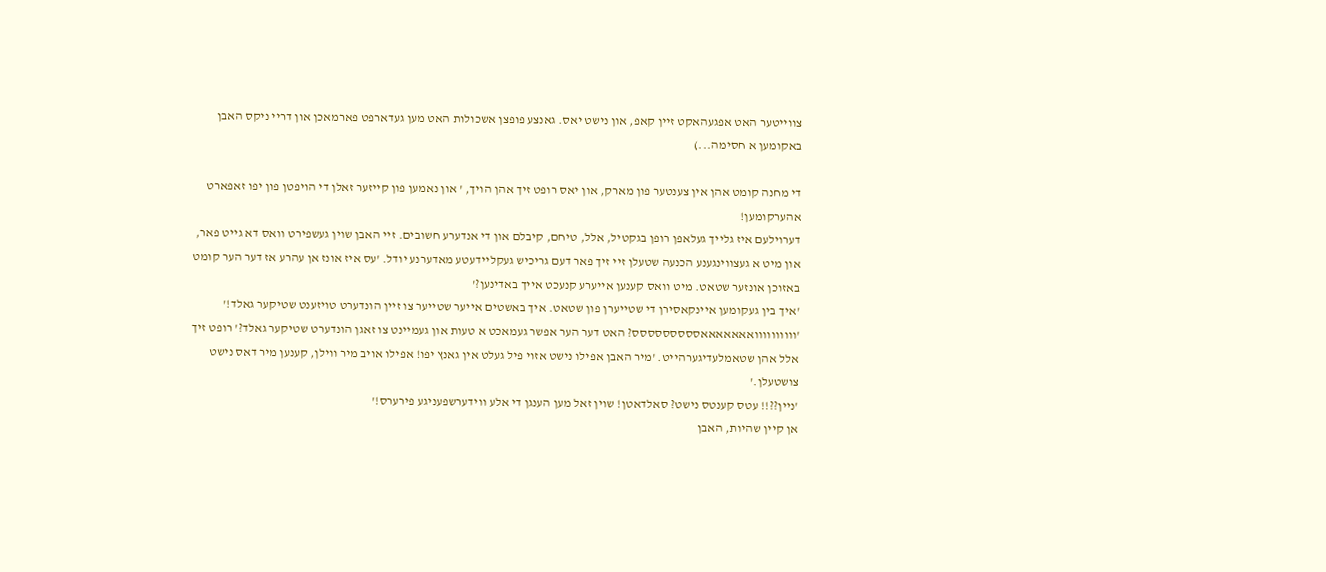צווייטער האט אפגעהאקט זיין קאפ, און נישט יאס. גאנצע פופצן אשכולות האט מען געדארפט פארמאכן און דריי ניקס האבן באקומען א חסימה...)

די מחנה קומט אהן אין צענטער פון מארק, און יאס רופט זיך אהן הויך, ' און נאמען פון קייזער זאלן די הויפטן פון יפו זאפארט אהערקומען!
דערוילעם איז גלייך געלאפן רופן בגקטיל, אלל, טיחם, קיבלם און די אנדערע חשובים. זיי האבן שוין געשפירט וואס דא גייט פאר, און מיט א געצווינגענע הכנעה שטעלן זיי זיך פאר דעם גריכיש געקליידעטע מאדערנע יודל. 'עס איז אונז אן עהרע אז דער הער קומט באזוכן אונזער שטאט. מיט וואס קענען אייערע קנעכט אייך באדינען?'
'איך בין געקומען איינקאסירן די שטייערן פון שטאט. איך באשטים אייער שטייער צו זיין הונדערט טויזענט שטיקער גאלד!'
'וווווווווואאאאאאאססססססססס? האט דער הער אפשר געמאכט א טעות און געמיינט צו זאגן הונדערט שטיקער גאלד?' רופט זיך אלל אהן שטאמלעדיגערהייט. 'מיר האבן אפילו נישט אזוי פיל געלט אין גאנץ יפו! אפילו אויב מיר ווילן, קענען מיר דאס נישט צושטעלן.'
'ניין??!! עטס קענטס נישט? סאלדאטן! שוין זאל מען הענגן די אלע ווידערשפעניגע פירערס!'
אן קיין שהיות, האבן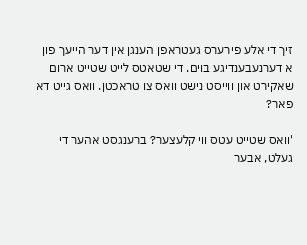זיך די אלע פירערס געטראפן הענגן אין דער הייעך פון א דערנעבענדיגע בוים. די שטאטס לייט שטייט ארום שאקירט און ווייסט נישט וואס צו טראכטן. וואס גייט דא פאר?

'וואס שטייט עטס ווי קלעצער? ברענגסט אהער די געלט, אבער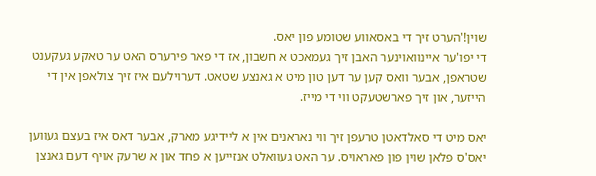שוין!'הערט זיך די באסאווע שטומע פון יאס.
די יפו'ער איינוואוינער האבן זיך געמאכט א חשבון, אז די פאר פירערס האט ער טאקע געקענט שטראפן, אבער וואס קען ער דען טון מיט א גאנצע שטאט. דערוילעם איז זיך צולאפן אין די הייזער, און זיך פארשטעקט ווי די מייז.

יאס מיט די סאלדאטן טרעפן זיך ווי נאראנים אין א ליידיגע מארק, אבער דאס איז בעצם געווען יאס'ס פלאן שוין פון פאראויס. ער האט געוואלט אנזייען א פחד און א שרעק אויף דעם גאנצן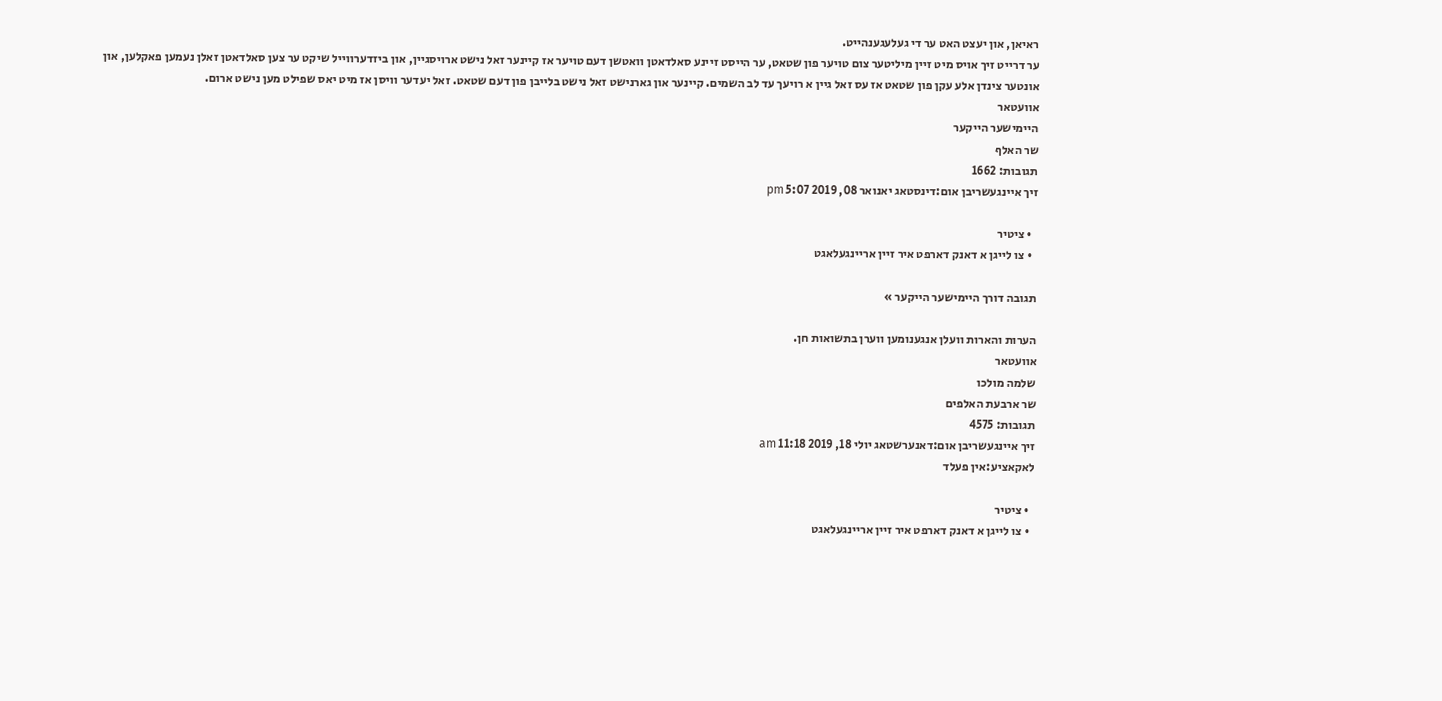ראיאן, און יעצט האט ער די געלעגענהייט.
ער דרייט זיך אויס מיט זיין מיליטער צום טויער פון שטאט, ער הייסט זיינע סאלדאטן וואטשן דעם טויער אז קיינער זאל נישט ארויסגיין, און ביזדערווייל שיקט ער צען סאלדאטן זאלן נעמען פאקלען, און אונטער צינדן אלע עקן פון שטאט אז עס זאל גיין א רויעך עד לב השמים. קיינער און גארנישט זאל נישט בלייבן פון דעם שטאט. זאל יעדער וויסן אז מיט יאס שפילט מען נישט ארום.
אוועטאר
היימישער הייקער
שר האלף
תגובות: 1662
זיך איינגעשריבן אום:דינסטאג יאנואר 08, 2019 5:07 pm

  • ציטיר
  • צו לייגן א דאנק דארפט איר זיין אריינגעלאגט

תגובה דורך היימישער הייקער »

הערות והארות וועלן אנגענומען ווערן בתשואות חן.
אוועטאר
שלמה מולכו
שר ארבעת האלפים
תגובות: 4575
זיך איינגעשריבן אום:דאנערשטאג יולי 18, 2019 11:18 am
לאקאציע:אין פעלד

  • ציטיר
  • צו לייגן א דאנק דארפט איר זיין אריינגעלאגט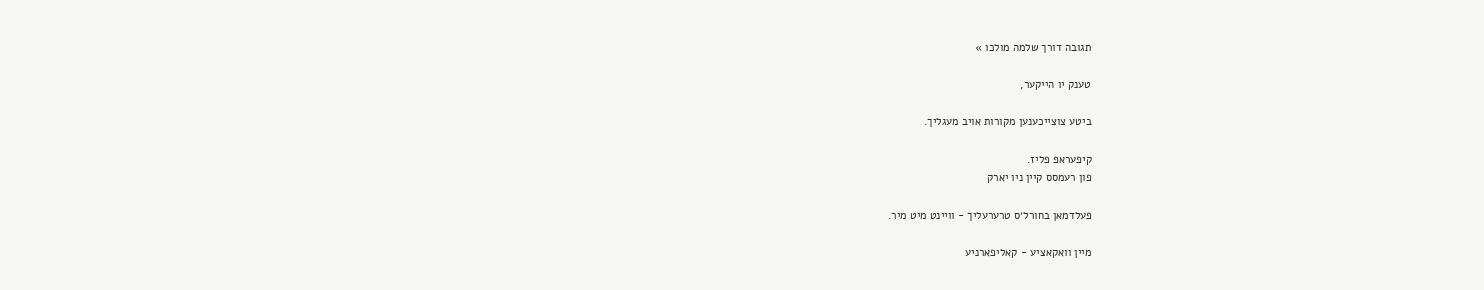תגובה דורך שלמה מולכו »

טענק יו הייקער,

ביטע צוצייכענען מקורות אויב מעגליך.

קיפעראפ פליז.
פון רעמסס קיין ניו יארק

פעלדמאן בחורל׳ס טרערעליך - וויינט מיט מיר.

מיין וואקאציע - קאליפארניע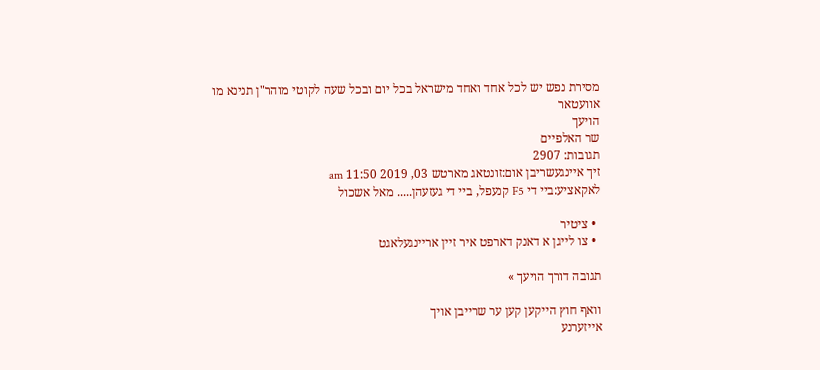מסירת נפש יש לכל אחד ואחד מישראל בכל יום ובכל שעה לקוטי מוהר"ן תנינא מו
אוועטאר
הויעך
שר האלפיים
תגובות: 2907
זיך איינגעשריבן אום:זונטאג מארטש 03, 2019 11:50 am
לאקאציע:ביי די F5 קנעפל, ביי די געזעהן..... מאל אשכול

  • ציטיר
  • צו לייגן א דאנק דארפט איר זיין אריינגעלאגט

תגובה דורך הויעך »

וואף חוץ הייקען קען ער שרייבן אויך
אייזערנע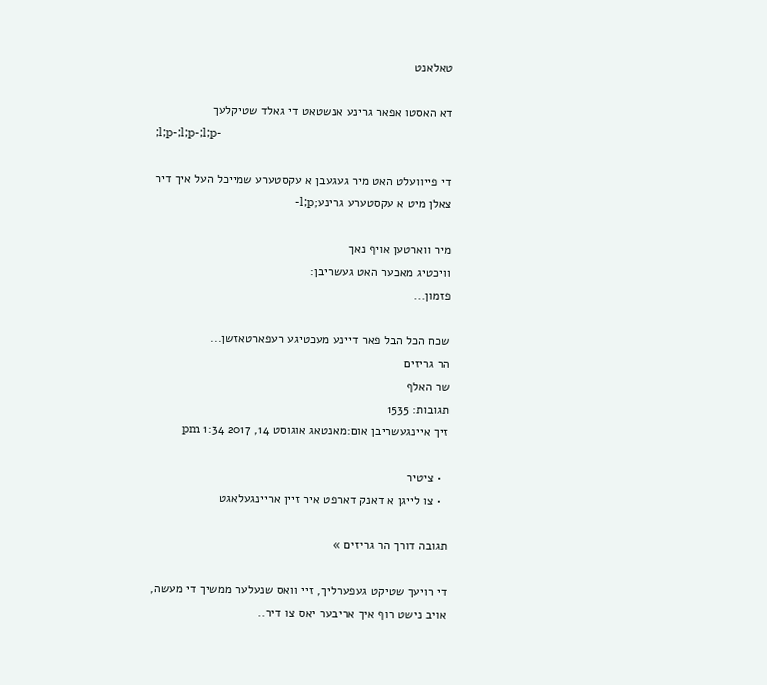טאלאנט

דא האסטו אפאר גרינע אנשטאט די גאלד שטיקלעך
;l;p-;l;p-;l;p-

די פייוועלט האט מיר געגעבן א עקסטערע שמייכל העל איך דיר צאלן מיט א עקסטערע גרינע;l;p-

מיר ווארטען אויף נאך
וויכטיג מאכער האט געשריבן:
פזמון...

שכח הכל הבל פאר דיינע מעכטיגע רעפארטאזשן...
הר גריזים
שר האלף
תגובות: 1535
זיך איינגעשריבן אום:מאנטאג אוגוסט 14, 2017 1:34 pm

  • ציטיר
  • צו לייגן א דאנק דארפט איר זיין אריינגעלאגט

תגובה דורך הר גריזים »

די רויעך שטיקט געפערליך, זיי וואס שנעלער ממשיך די מעשה, אויב נישט רוף איך אריבער יאס צו דיר..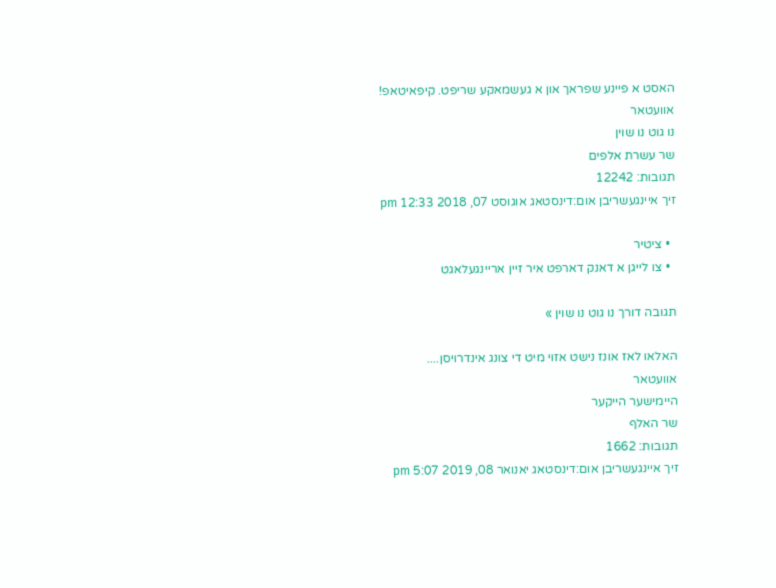האסט א פיינע שפראך און א געשמאקע שריפט. קיפאיטאפ!
אוועטאר
נו גוט נו שוין
שר עשרת אלפים
תגובות: 12242
זיך איינגעשריבן אום:דינסטאג אוגוסט 07, 2018 12:33 pm

  • ציטיר
  • צו לייגן א דאנק דארפט איר זיין אריינגעלאגט

תגובה דורך נו גוט נו שוין »

האלאו לאז אונז נישט אזוי מיט די צונג אינדרויסן....
אוועטאר
היימישער הייקער
שר האלף
תגובות: 1662
זיך איינגעשריבן אום:דינסטאג יאנואר 08, 2019 5:07 pm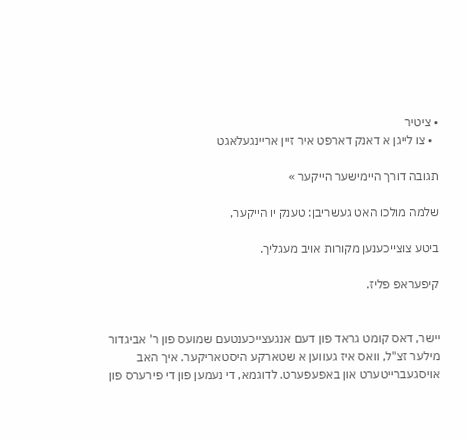• ציטיר
  • צו לייגן א דאנק דארפט איר זיין אריינגעלאגט

תגובה דורך היימישער הייקער »

שלמה מולכו האט געשריבן: טענק יו הייקער,

ביטע צוצייכענען מקורות אויב מעגליך.

קיפעראפ פליז.


יישר, דאס קומט גראד פון דעם אנגעצייכענטעם שמועס פון ר' אביגדור מילער זצ"ל, וואס איז געווען א שטארקע היסטאריקער. איך האב אויסגעברייטערט און באפעפערט. לדוגמא, די נעמען פון די פירערס פון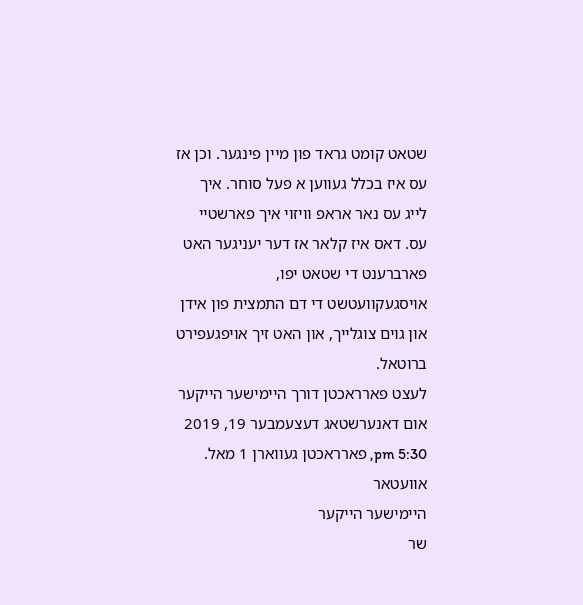שטאט קומט גראד פון מיין פינגער. וכן אז עס איז בכלל געווען א פעל סוחר. איך לייג עס נאר אראפ וויזוי איך פארשטיי עס. דאס איז קלאר אז דער יעניגער האט פארברענט די שטאט יפו, אויסגעקוועטשט די דם התמצית פון אידן און גוים צוגלייך, און האט זיך אויפגעפירט ברוטאל.
לעצט פארראכטן דורך היימישער הייקער אום דאנערשטאג דעצעמבער 19, 2019 5:30 pm, פארראכטן געווארן 1 מאל.
אוועטאר
היימישער הייקער
שר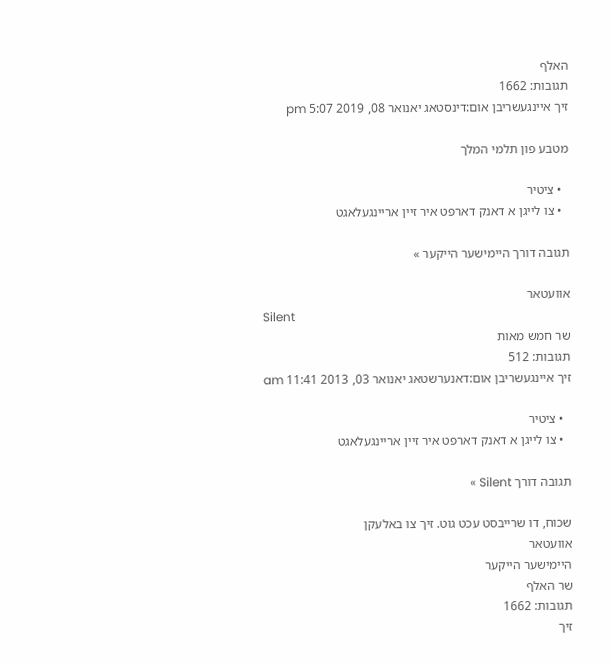האלף
תגובות: 1662
זיך איינגעשריבן אום:דינסטאג יאנואר 08, 2019 5:07 pm

מטבע פון תלמי המלך

  • ציטיר
  • צו לייגן א דאנק דארפט איר זיין אריינגעלאגט

תגובה דורך היימישער הייקער »

אוועטאר
Silent
שר חמש מאות
תגובות: 512
זיך איינגעשריבן אום:דאנערשטאג יאנואר 03, 2013 11:41 am

  • ציטיר
  • צו לייגן א דאנק דארפט איר זיין אריינגעלאגט

תגובה דורך Silent »

שכוח, דו שרייבסט עכט גוט. זיך צו באלעקן
אוועטאר
היימישער הייקער
שר האלף
תגובות: 1662
זיך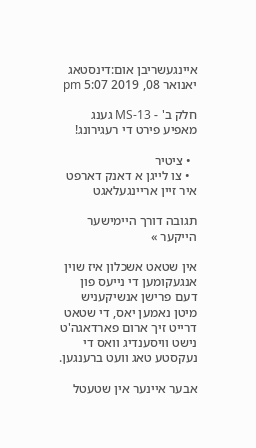איינגעשריבן אום:דינסטאג יאנואר 08, 2019 5:07 pm

חלק ב' - MS-13 גענג מאפיע פירט די רעגירונג!

  • ציטיר
  • צו לייגן א דאנק דארפט איר זיין אריינגעלאגט

תגובה דורך היימישער הייקער »

אין שטאט אשכלון איז שוין אנגעקומען די נייעס פון דעם פרישן אנשיקעניש מיטן נאמען יאס, די שטאט דרייט זיך ארום פארדאגה'ט נישט וויסענדיג וואס די נעקסטע טאג וועט ברענגען.

אבער איינער אין שטעטל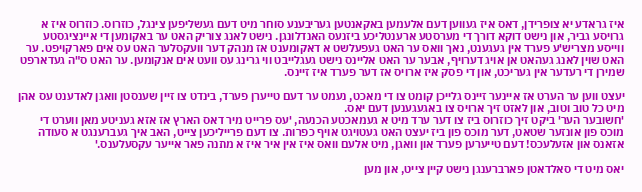איז גראדע יא צופרידן, דאס איז געווען דעם אלעמען באקאנטען געריבענע סוחר מיט דעם געשליפען צינגל, כוזרוס. כוזרוס איז א גרויסע גביר, און נישט דוקא דורך די מערסטע ארענטליכע ביזנעס האנדלונגן. נישט לאנג צוריק האט ער באקומען די איינציגסטע ווייסע מצריש'ע פערד אין געגענט, נאך וואס ער האט געפעלשט א דאקומענט אז מנהק דער וועקסלער האט עס אים פארקויפט. ער האט שוין לאנג געהאט אן אויג דערויף, אבער ער האט אליינס נישט געגלייבט ווי גרינג עס וועט אים אנקומען. ער האט ס"ה געדארפט שמירן די רעדער אין געריכט, און די פסק איז ארויס אז דער פערד איז זיינס.

יעצט ווען ער הערט אז איינער זיינס גלייכן קומט צו די מאכט, נעמט ער דעם טייערן פערד, בינדט צו זיין שענסטן וואגן לאדענט עס אהן מיט כל טוב וטוב, און לאזט זיך ארויס צו באגעגענען דעם יאס.
'חשובער הער' ביקט זיך כוזרוס ביז צו דער ערד מיט א געמאכטע הכנעה, 'עס פרייט מיר דאס הארץ אז אזא געניטע מאן ווערט די מוכס פון אונזער שטאט, דער מוכס פון ביז יעצט האט געטויגט אויף כפרות. צו דעם פרייליכען צייט, האב איך געברענגט א סעודה אזאנס און אזעלעכס! דעם טייערען פערד און וואגן, מיט אלעם וואס איז אין איר איז א מתנה פאר אייער עקסעלענס.'

יאס מיט די סאלדאטן פארברענגן נישט קיין צייט, און מען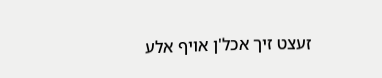זעצט זיך אכל'ן אויף אלע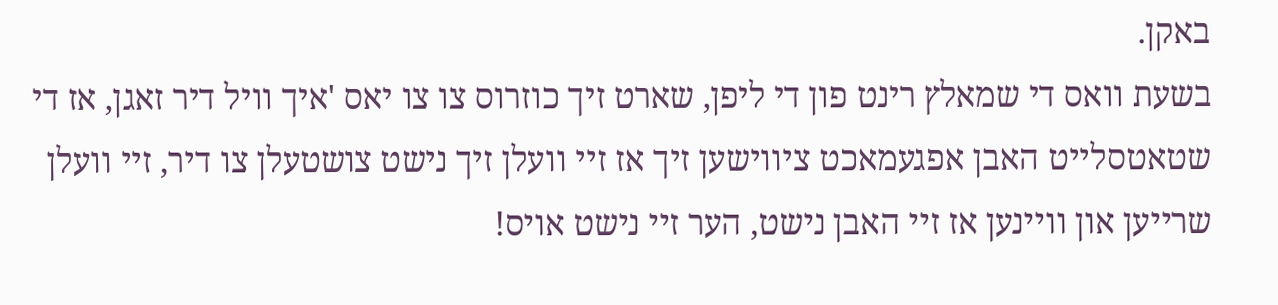באקן.
בשעת וואס די שמאלץ רינט פון די ליפן, שארט זיך כוזרוס צו צו יאס 'איך וויל דיר זאגן, אז די שטאטסלייט האבן אפגעמאכט ציווישען זיך אז זיי וועלן זיך נישט צושטעלן צו דיר, זיי וועלן שרייען און וויינען אז זיי האבן נישט, הער זיי נישט אויס!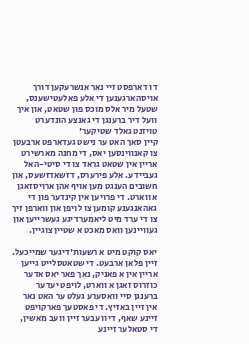דו דארפסט זיי נאר אנשרעקען דורך אויסהארגענען די אלע פאלעטישענס, שטעל מיר אלס מוכס פון שטאט, און איך וועל דיר ברענגן די גאנצע הונדערט טויזנט גאלד שטיקער'
קיין סאך האט ער נישט געדארפט ארבעטן צו קאנווינסען יאס, די מחנה מארשירט אריין אין שטאט גראד צו די סיטי-האל געביידע. אלע פירערס, דזשאדזשעס, און חשובים הענגט מען אויף אהן ארויסזאגן א ווארט. די פרויען אין קינדער פון די גאהאנגענע קומען צו לויפן און ווארפן זיך צו די ערד מיט ליאמערדיגע געשרייען און געוויינען וואס מאכט א שטיין צוגיין.

יאס קוקט מיט א רשעות'דיגער שמייכעל. זיין פלאן ארבעט. די שטאטסלייט גייען אריין אין א פאניק, נאך פאר יאס אדער כוזרוס זאגן א ווארט, לויפט יעדער ברענגן סיי וואסערע געלט ער האט נאר אין זיין באזיץ. די פאסטעך פארקויפט זיינע שאף, די וועבער זיין וועב מאשין, די סטאלער זיינע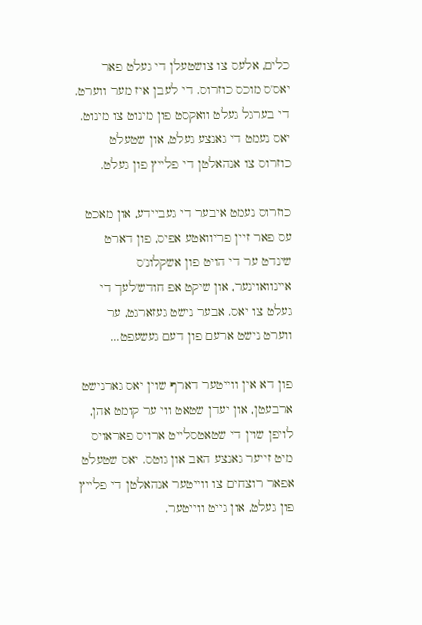כלים, אלעס צו צושטעלן די געלט פאר יאס'ס מוכס כוזרוס. די לעבן איז מער ווערט. די בערגל געלט וואקסט פון מינוט צו מינוט. יאס נעמט די גאנצע געלט, און שטעלט כוזרוס צו אנהאלטן די פלייץ פון געלט.

כוזרוס נעמט איבער די געביידע, און מאכט עס פאר זיין פריוואטע אפיס, פון דארט שינדט ער די הויט פון אשקלונ'ס איינוואוינער, און שיקט אפ חודש'לעך די געלט צו יאס. אבער נישט געזארגט, ער ווערט נישט ארעם פון דעם געשעפט...

פון דא אין ווייטער דארף שוין יאס גארנישט ארבעטן, און יעדן שטאט ווי ער קומט אהן, לויפן שוין די שטאטסלייט ארויס פאראויס מיט זייער גאנצע האב און גוטס. יאס שטעלט אפאר רוצחים צו ווייטער אנהאלטן די פלייץ פון געלט, און גייט ווייטער.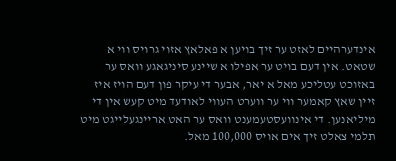אינדערהיים לאזט ער זיך בויען א פאלאץ אזוי גרויס ווי א שטאט. אין דעם בויט ער אפילו א שיינע סיניגאגע וואס ער באזוכט עטליכע מאל א יאר, אבער די עיקר פון דעם הויז איז זיין שאץ קאמער ווי ער ווערט העווי לאודעד מיט קעש אין די מיליאנען. די אינוועסטעמענט וואס ער האט אריינגעלייגט מיט תלמי צאלט זיך אים אויס 100,000 מאל.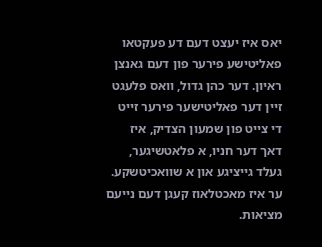יאס איז יעצט דעם דע פעקטאו פאליטישע פירער פון דעם גאנצן ראיון. דער כהן גדול, וואס פלעגט זיין דער פאליטישער פירער זייט די צייט פון שמעון הצדיק, איז דאך דער חניו, א פלאטשיגער, געלד גייציגע און א שוואכיטשקע. ער איז מאכטלאוז קעגן דעם נייעם מציאות.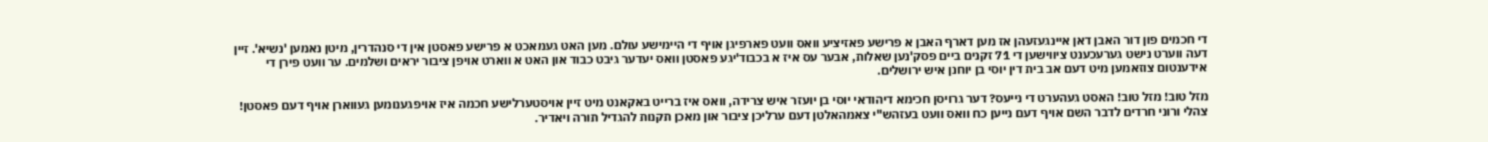די חכמים פון דור האבן דאן איינגעזעהן אז מען דארף האבן א פרישע פאזיציע וואס וועט פארפיגן אויף די היימישע עולם. מען האט געמאכט א פרישע פאסטן אין די סנהדרין, מיטן נאמען 'נשיא'. זיין דעה ווערט נישט גערעכענט ציווישען די 71 זקנים ביים פסק'נען שאלות, אבער עס איז א בכבוד'יגע פאסטן וואס יעדער גיבט כבוד און האט א ווארט אויפן ציבור יראים ושלמים. ער וועט פירן די אידענטום צוזאמען מיט דעם אב בית דין יוסי בן יוחנן איש ירושלים.

מזל טוב! מזל טוב! האסט געהערט די נייעס? דער גרויסן חכימא דיהודאי יוסי בן יועזר איש צרידה, וואס איז ברייט באקאנט מיט זיין אויסטערלישע חכמה איז אויפגענומען געווארן אויף דעם פאסטן! צהלי ורוני חרדים לדבר השם אויף דעם נייען כח וואס וועט בעזהש"י צאמהאלטן דעם ערליכן ציבור און מאכן תקנות להגדיל תורה ויאדיר.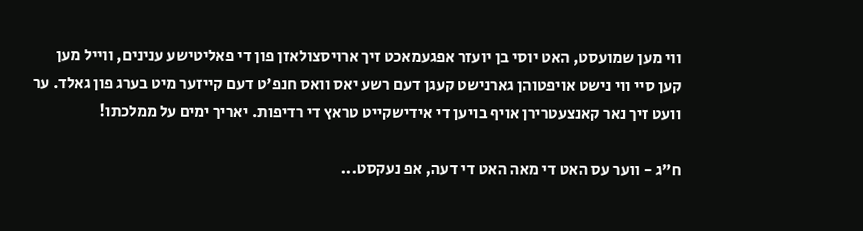ווי מען שמועסט, האט יוסי בן יועזר אפגעמאכט זיך ארויסצולאזן פון די פאליטישע ענינים, ווייל מען קען סיי ווי נישט אויפטוהן גארנישט קעגן דעם רשע יאס וואס חנפ'ט דעם קייזער מיט בערג פון גאלד. ער וועט זיך נאר קאנצעטרירן אויף בויען די אידישקייט טראץ די רדיפות. יאריך ימים על ממלכתו!

ח"ג - ווער עס האט די מאה האט די דעה, אפ נעקסט...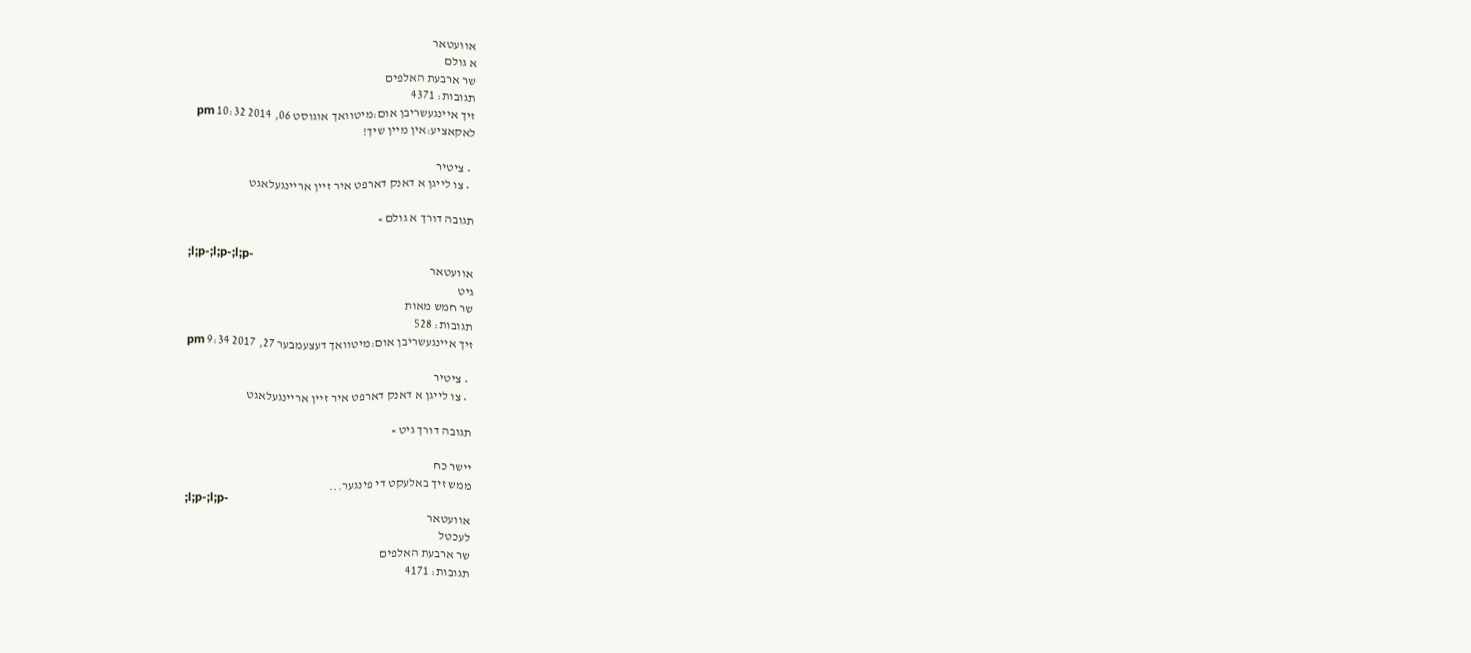אוועטאר
א גולם
שר ארבעת האלפים
תגובות: 4371
זיך איינגעשריבן אום:מיטוואך אוגוסט 06, 2014 10:32 pm
לאקאציע:אין מיין שיך!

  • ציטיר
  • צו לייגן א דאנק דארפט איר זיין אריינגעלאגט

תגובה דורך א גולם »

;l;p-;l;p-;l;p-
אוועטאר
גיט
שר חמש מאות
תגובות: 528
זיך איינגעשריבן אום:מיטוואך דעצעמבער 27, 2017 9:34 pm

  • ציטיר
  • צו לייגן א דאנק דארפט איר זיין אריינגעלאגט

תגובה דורך גיט »

יישר כח
ממש זיך באלעקט די פינגער...
;l;p-;l;p-
אוועטאר
לעכטל
שר ארבעת האלפים
תגובות: 4171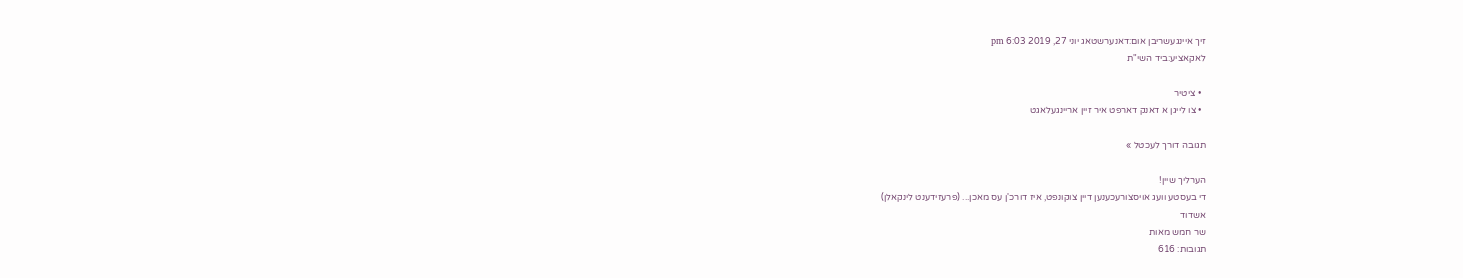זיך איינגעשריבן אום:דאנערשטאג יוני 27, 2019 6:03 pm
לאקאציע:ביד השי"ת

  • ציטיר
  • צו לייגן א דאנק דארפט איר זיין אריינגעלאגט

תגובה דורך לעכטל »

הערליך שיין!
די בעסטע וועג אויסצורעכענען דיין צוקונפט, איז דורכ'ן עס מאכן... (פרעזידענט לינקאלן)
אשדוד
שר חמש מאות
תגובות: 616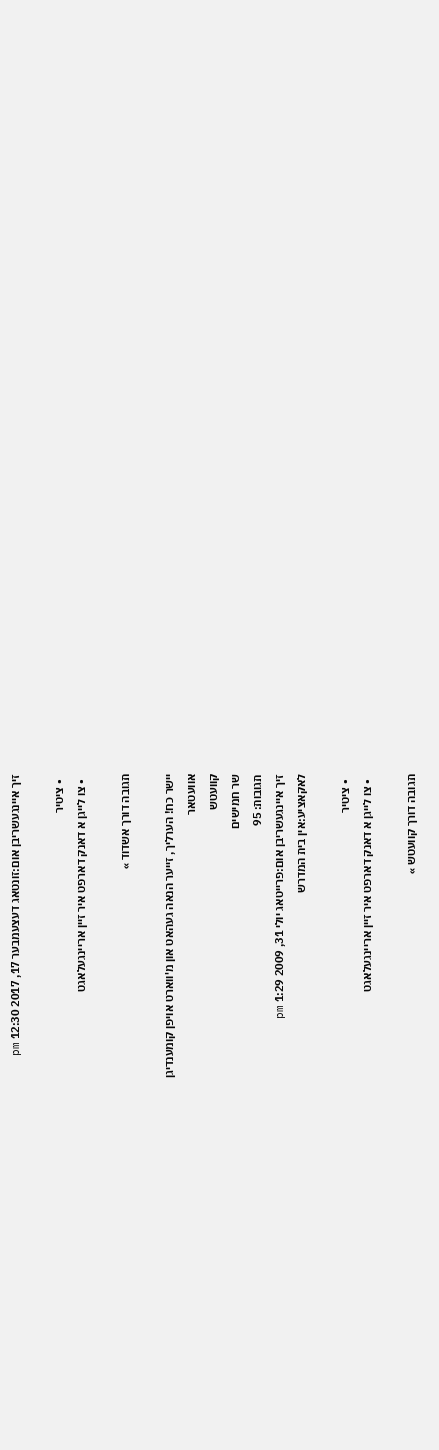זיך איינגעשריבן אום:זונטאג דעצעמבער 17, 2017 12:30 pm

  • ציטיר
  • צו לייגן א דאנק דארפט איר זיין אריינגעלאגט

תגובה דורך אשדוד »

יישר כח! הערליך, זייער הנאה געהאט און מ'ווארט אויפן קומענדיגן
אוועטאר
קוועטש
שר חמישים
תגובות: 95
זיך איינגעשריבן אום:פרייטאג יולי 31, 2009 1:29 pm
לאקאציע:אין בית המדרש

  • ציטיר
  • צו לייגן א דאנק דארפט איר זיין אריינגעלאגט

תגובה דורך קוועטש »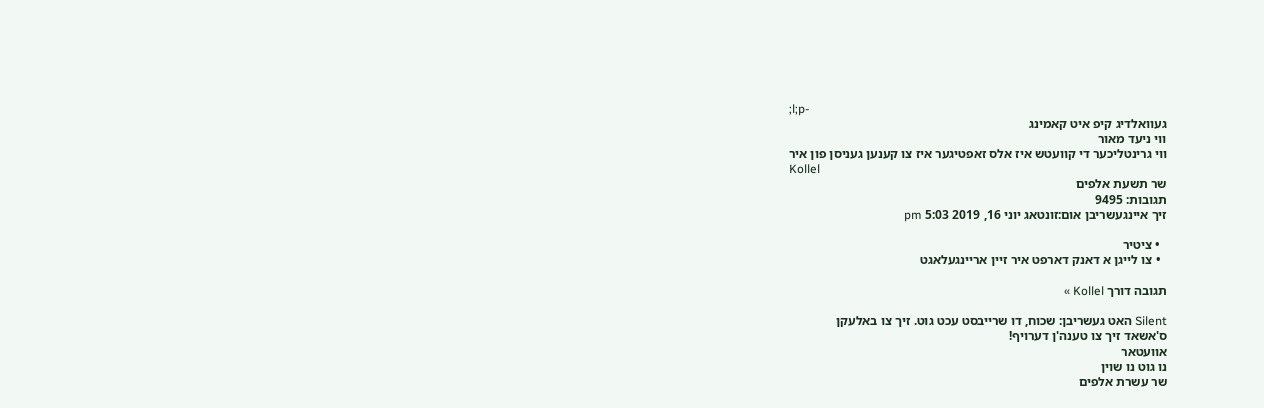;l;p-
געוואלדיג קיפ איט קאמינג
ווי ניעד מאור
ווי גרינטליכער די קוועטש איז אלס זאפטיגער איז צו קענען געניסן פון איר
Kollel
שר תשעת אלפים
תגובות: 9495
זיך איינגעשריבן אום:זונטאג יוני 16, 2019 5:03 pm

  • ציטיר
  • צו לייגן א דאנק דארפט איר זיין אריינגעלאגט

תגובה דורך Kollel »

Silent האט געשריבן: שכוח, דו שרייבסט עכט גוט. זיך צו באלעקן
ס'אשאד זיך צו טענה'ן דערויף!
אוועטאר
נו גוט נו שוין
שר עשרת אלפים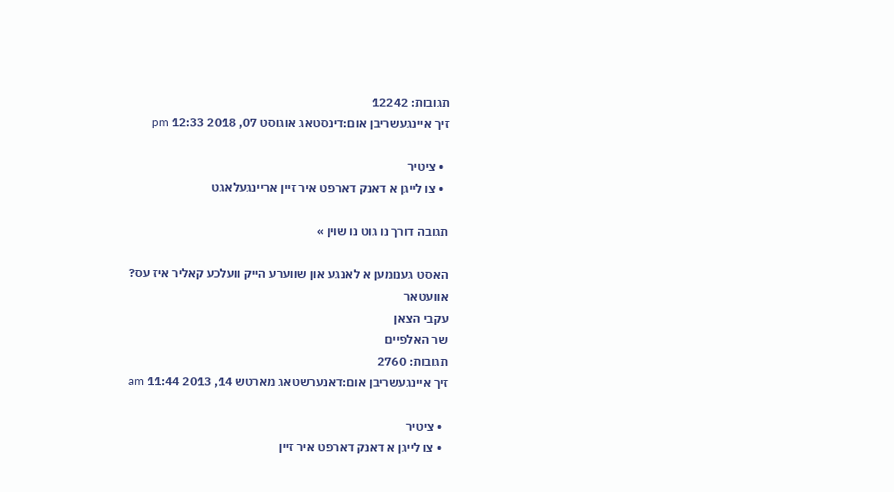תגובות: 12242
זיך איינגעשריבן אום:דינסטאג אוגוסט 07, 2018 12:33 pm

  • ציטיר
  • צו לייגן א דאנק דארפט איר זיין אריינגעלאגט

תגובה דורך נו גוט נו שוין »

האסט גענומען א לאנגע און שווערע הייק וועלכע קאליר איז עס?
אוועטאר
עקבי הצאן
שר האלפיים
תגובות: 2760
זיך איינגעשריבן אום:דאנערשטאג מארטש 14, 2013 11:44 am

  • ציטיר
  • צו לייגן א דאנק דארפט איר זיין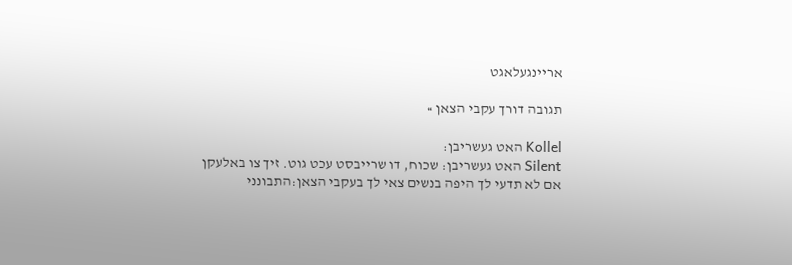אריינגעלאגט

תגובה דורך עקבי הצאן »

Kollel האט געשריבן:
Silent האט געשריבן: שכוח, דו שרייבסט עכט גוט. זיך צו באלעקן
אם לא תדעי לך היפה בנשים צאי לך בעקבי הצאן:התבונני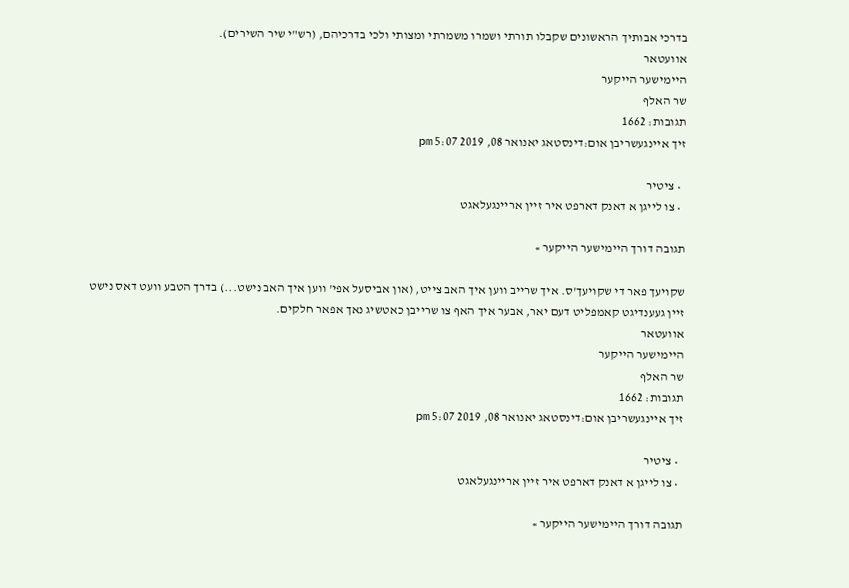בדרכי אבותיך הראשונים שקבלו תורתי ושמרו משמרתי ומצותי ולכי בדרכיהם, (רש"י שיר השירים).
אוועטאר
היימישער הייקער
שר האלף
תגובות: 1662
זיך איינגעשריבן אום:דינסטאג יאנואר 08, 2019 5:07 pm

  • ציטיר
  • צו לייגן א דאנק דארפט איר זיין אריינגעלאגט

תגובה דורך היימישער הייקער »

שקויעך פאר די שקויעך'ס. איך שרייב ווען איך האב צייט, (און אביסעל אפי' ווען איך האב נישט...) בדרך הטבע וועט דאס נישט זיין געענדיגט קאמפליט דעם יאר, אבער איך האף צו שרייבן כאטשיג נאך אפאר חלקים.
אוועטאר
היימישער הייקער
שר האלף
תגובות: 1662
זיך איינגעשריבן אום:דינסטאג יאנואר 08, 2019 5:07 pm

  • ציטיר
  • צו לייגן א דאנק דארפט איר זיין אריינגעלאגט

תגובה דורך היימישער הייקער »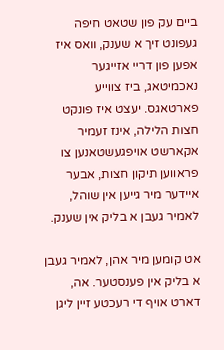ביים עק פון שטאט חיפה געפונט זיך א שענק, וואס איז אפען פון דריי אזייגער נאכמיטאג, ביז צווייע פארטאגס. יעצט איז פונקט חצות הלילה, אינז זעמיר אקארשט אויפגעשטאנען צו פראווען תיקון חצות, אבער איידער מיר גייען אין שוהל, לאמיר געבן א בליק אין שענק.

אט קומען מיר אהן, לאמיר געבן א בליק אין פענסטער. אה, דארט אויף די רעכטע זיין ליגן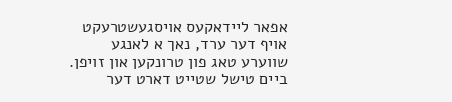אפאר ליידאקעס אויסגעשטרעקט אויף דער ערד, נאך א לאנגע שווערע טאג פון טרונקען און זויפן. ביים טישל שטייט דארט דער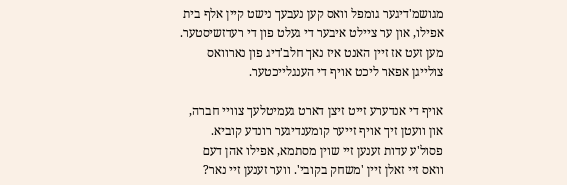מגושמ'דיגער גומפל וואס קען נעבעך נישט קיין אלף בית אפילו, און ער ציילט איבער די געלט פון די רעדזשיסטער. מען זעט אז זיין האנט איז נאך חלב'דיג פון נארוואס צולייגן אפאר ליכט אויף די הענגלייכטער.

אויף די אנדערע זייט זיצן דארט געמיטלעך צוויי חברה, און וועטן זיך אויף זייער קומענדיגער רונדע קוביא. פסול'ע עדות זענען זיי שוין מסתמא, אפילו אהן דעם וואס זיי זאלן זיין 'משחק בקובי'. ווער זענען זיי נאר?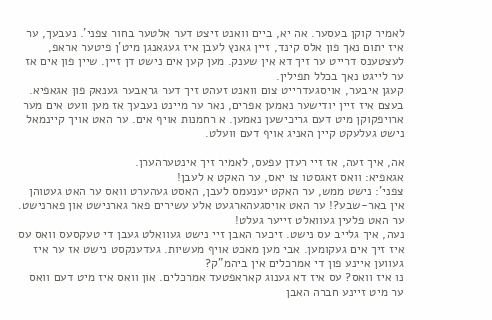לאמיר קוקן בעסער. אה יא, ביים וואנט זיצט דער אלטער בחור צפני'. נעבעך, ער איז יתום נאך פון אלס קינד, זיין גאנץ לעבן איז געגאנגן מיט'ן פיטער אראפ, לעצטענס דרייט ער זיך דא אין שענק. מען קען אים נישט דן זיין. שיין פון אים אז ער לייגט נאך בכלל תפילין.
קעגן איבער, אויסגעדרייט צום וואנט זעהט זיך דער גראבער גענאק פון אגאפיא. בעצם איז זיין יודישער נאמען אפרים, נאר ער מיינט נעבעך אז מען וועט אים מער ארויפקוקן מיט דעם גריכישען נאמען. א רחמנות אויף אים. ער האט אויך קיינמאל נישט געלעקט קיין האניג אויף דעם וועלט.

אה, איך זעה, אז זיי רעדן עפעס, לאמיר זיך אינטערהערן.
אגאפיא: וואס זאגסטו צו יאס, ער האקט א לעבן!
צפני': נישט ממש, ער האקט יענעמס לעבן, האסט געהערט וואס ער האט געטוהן אין באר-שבע?! ער האט אויסגעהארגעט אלע עשירים פאר גארנישט און פארנישט. ער האט פלעין געוואלט זייער געלט!
נעה, איך גלייב עס נישט. זיכער האבן זיי נישט געוואלט געבן די טעקסעס וואס עס איז זיך אים געקומען. אבי מען מאכט אויף מעשיות. געדענקסט נישט אז ער איז געווען איינע פון די אמרכלים אין ביהמ"ק?
נו איז וואס? עס איז דא גענוג קאראפטעד אמרכלים. און וואס איז מיט דעם וואס ער מיט זיינע חברה האבן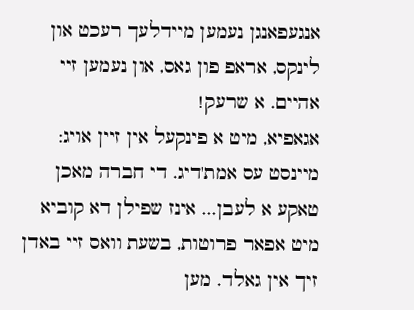אנגעפאנגן נעמען מיידלעך רעכט און לינקס, אראפ פון גאס, און נעמען זיי אהיים. א שרעק!
אגאפיא, מיט א פינקעל אין זיין אויג: מיינסט עס אמת'דיג. די חברה מאכן טאקע א לעבן... אינז שפילן דא קוביא מיט אפאר פרוטות, בשעת וואס זיי באדן זיך אין גאלד. מען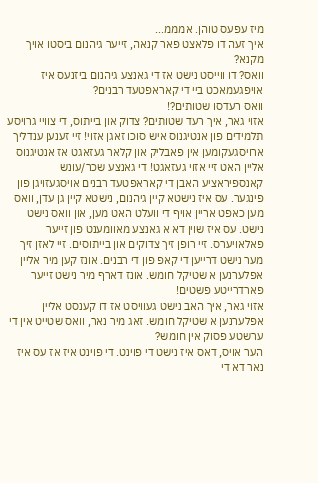מיז עפעס טוהן. אמממ...
איך זעה דו פלאצט פאר קנאה, זייער גיהנום ביסטו אויך מקנא?
וואס? דו ווייסט נישט אז די גאנצע גיהנום ביזנעס איז אויפגעמאכט ביי די קאראפטעד רבנים?
וואס רעדסו שטותים?!
אזוי גאר, איך רעד שטותים? צדוק און בייתוס, די צוויי גרויסע תלמידים פון אנטיגנוס איש סוכו זאגן אזוי! זיי זענען ענדליך ארויסגעקומען אין פאבליק און קלאר געזאגט אז אנטיגנוס אליין האט זיי אזוי געזאגט! די גאנצע שכר/עונש קאנספיראציע האבן די קאראפטעד רבנים אויסגעזויגן פון פינגער. עס איז נישטא קיין גיהנום, נישטא קיין גן עדן, וואס מען כאפט אריין אויף די וועלט האט מען, און וואס נישט נישט. עס איז שוין דא א גאנצע מאוומענט פון זייער פאלאויערס. זיי רופן זיך צדוקים און בייתוסים. זיי לאזן זיך מער נישט דרייען די קאפ פון די רבנים. אונז קען מיר אליין אפלערנען א שטיקל חומש. אונז דארף מיר נישט זייער פארדרייטע פשטים!
אזוי גאר, איך האב נישט געוויסט אז דו קענסט אליין אפלערנען א שטיקל חומש. זאג מיר נאר, וואס שטייט אין די ערשטע פסוק אין חומש?
הער אויס, דאס איז נישט די פוינט. די פוינט איז אז עס איז נאר דא די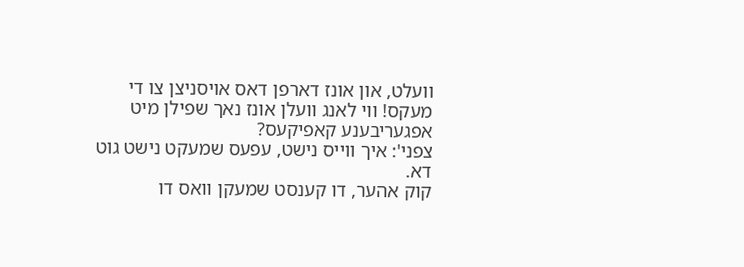וועלט, און אונז דארפן דאס אויסניצן צו די מעקס! ווי לאנג וועלן אונז נאך שפילן מיט אפגעריבענע קאפיקעס?
צפני': איך ווייס נישט, עפעס שמעקט נישט גוט דא.
קוק אהער, דו קענסט שמעקן וואס דו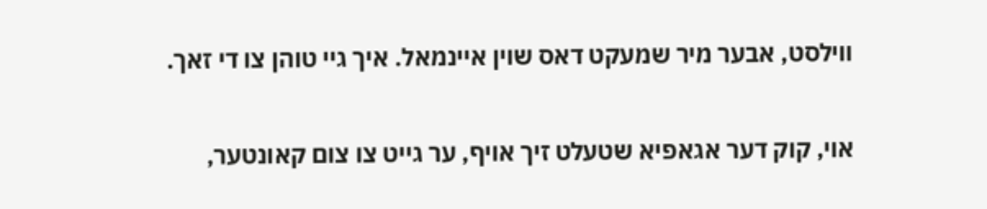ווילסט, אבער מיר שמעקט דאס שוין איינמאל. איך גיי טוהן צו די זאך.

אוי, קוק דער אגאפיא שטעלט זיך אויף, ער גייט צו צום קאונטער,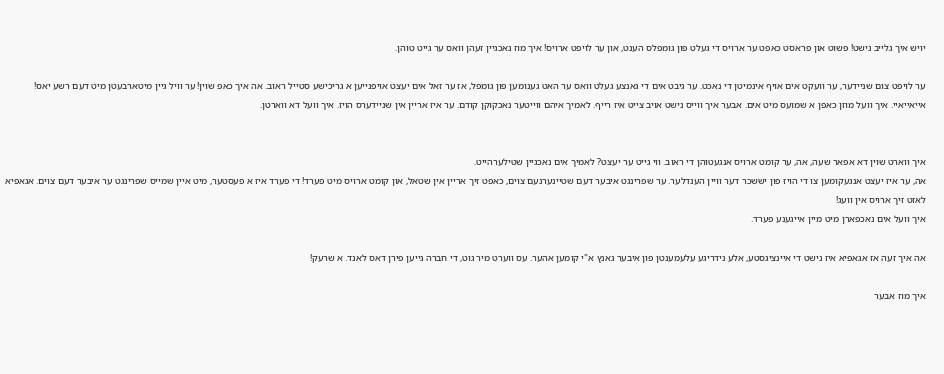יויש איך גלייב נישט! פשוט און פראסט כאפט ער ארויס די געלט פון גומפלס הענט, און ער לויפט ארויס! איך מוז נאכגיין זעהן וואס ער גייט טוהן.

ער לויפט צום שניידער, ער וועקט אים אויף אינמיטן די נאכט. ער גיבט אים די גאנצע געלט וואס ער האט גענומען פון גומפל, אז ער זאל אים יעצט אויפנייען א גריכישע סטייל ראוב. אה איך כאפ שוין! ער וויל גיין מיטארבעטן מיט דעם רשע יאס! אייאייאיי. איך וועל מוזן כאפן א שמועס מיט אים. אבער איך ווייס נישט אויב צייט איז רייף. לאמיך איהם ווייטער נאכקוקן קודם. ער איז אריין אין שניידערס הויז. איך וועל דא ווארטן.


איך ווארט שוין דא אפאר שעה, אה, ער קומט ארויס אנגעטוהן די ראוב. ווי גייט ער יעצט? לאמיך אים נאכגיין שטילערהייט.
אה, ער איז יעצט אנגעקומען צו די הויז פון יששכר דער וויין הענדלער. ער שפרינגט איבער דעם שטיינערנעם צוים, כאפט זיך אריין אין שטאל, און קומט ארויס מיט פערד! די פערד איז א פעסטער, מיט איין שמייס שפרינגט ער איבער דעם צוים. אגאפיא לאזט זיך ארויס אין וועג!
איך וועל אים נאכפארן מיט מיין אייגענע פערד.

אה איך זעה אז אגאפיא איז נישט די איינציגסטע, אלע נידריגע עלעמענטן פון איבער גאנץ א"י קומען אהער. עס ווערט מיר גוט, די חברה גייען פירן דאס לאנד. א שרעק!

איך מוז אבער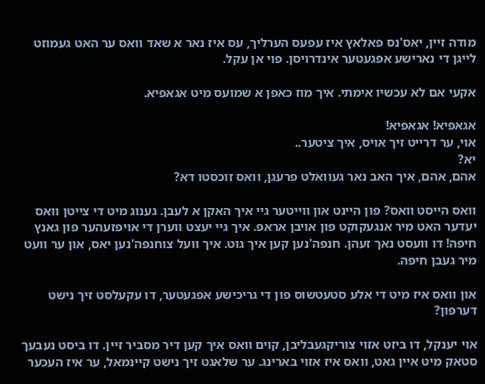מודה זיין, יאס'נס פאלאץ איז עפעס הערליך, עס איז נאר א שאד וואס ער האט געמוזט לייגן די נארישע אפגעטער אינדרויסן. פוי אן עקל.

אקעי אם לא עכשיו אימתי. איך מוז כאפן א שמועס מיט אגאפיא.

אגאפיא! אגאפיא!
אוי, ער דרייט זיך אויס, איך ציטער..
יא?
אהם, אהם, איך האב נאר געוואלט פרעגן, וואס זוכסטו דא?

וואס הייסט וואס? פון היינט און ווייטער גיי איך האקן א לעבן. גענוג מיט די צייטן וואס יעדער האט מיר אנגעקוקט פון אויבן אראפ. איך גיי יעצט ווערן די אויפזעהער פון גאנץ חיפה! דו וועסט נאך זעהן. חנפה'נען קען איך גוט. איך וועל צוחנפה'נען יאס, און ער וועט מיר געבן חיפה.

און וואס איז מיט די אלע סטעטשוס פון די גריכישע אפגעטער, דו עקעלסט זיך נישט דערפון?

אוי יענקל, דו ביזט אזוי צוריקגעבליבן, קוים וואס איך קען דיר מסביר זיין. דו ביסט נעבעך סטאק מיט איין גאט, וואס איז אזוי בארינג. ער שלאגט זיך נישט קיינמאל, ער איז העכער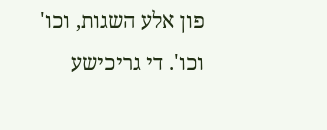פון אלע השגות, וכו' וכו'. די גריכישע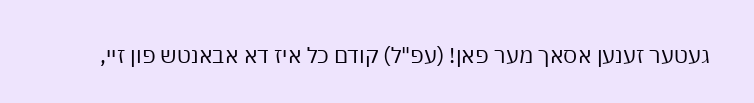געטער זענען אסאך מער פאן! (עפ"ל) קודם כל איז דא אבאנטש פון זיי,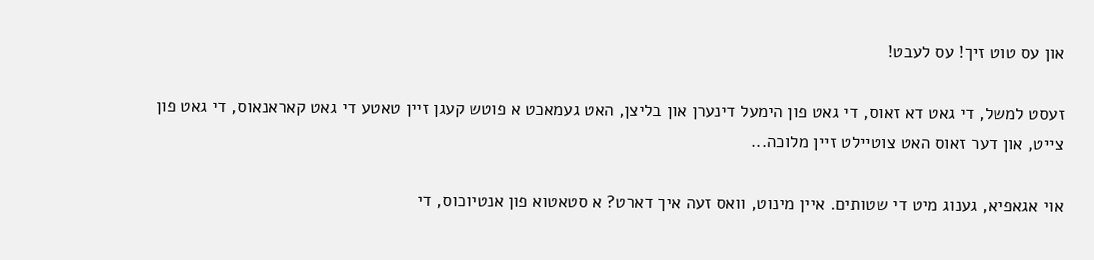און עס טוט זיך! עס לעבט!

זעסט למשל, די גאט דא זאוס, די גאט פון הימעל דינערן און בליצן, האט געמאכט א פוטש קעגן זיין טאטע די גאט קאראנאוס, די גאט פון צייט, און דער זאוס האט צוטיילט זיין מלוכה...

אוי אגאפיא, גענוג מיט די שטותים. איין מינוט, וואס זעה איך דארט? א סטאטוא פון אנטיוכוס, די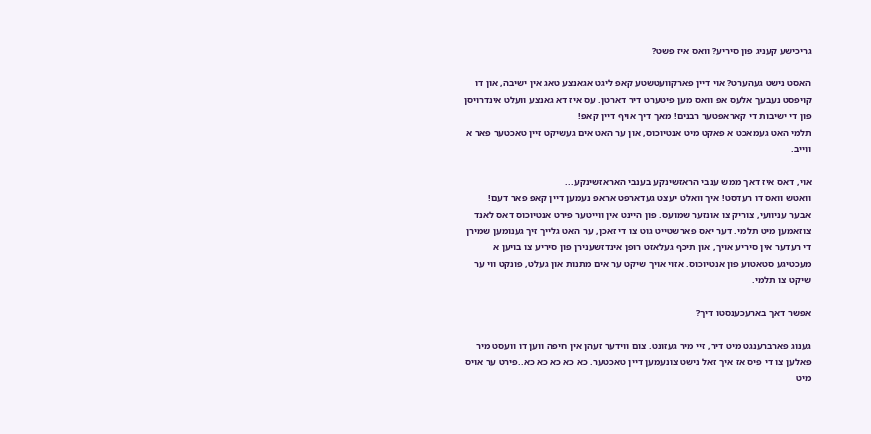גריכישע קעניג פון סיריע? וואס איז פשט?

האסט נישט געהערט? אוי דיין פארקוועטשטע קאפ ליגט אגאנצע טאג אין ישיבה, און דו קויפסט נעבעך אלעס אפ וואס מען פיטערט דיר דארטן. עס איז דא גאנצע וועלט אינדרויסן פון די ישיבות די קאראפטער רבנים! מאך דיך אויף דיין קאפ!
תלמי האט געמאכט א פאקט מיט אנטיוכוס, און ער האט אים געשיקט זיין טאכטער פאר א ווייב.

אוי, דאס איז דאך ממש ענבי הראזשינקע בענבי האראזשינקע...
וואטש וואס דו רעדסט! איך וואלט יעצט געדארפט אראפ נעמען דיין קאפ פאר דעם!
אבער עניוועי, צוריק צו אונזער שמועס. פון היינט אין ווייטער פירט אנטיוכוס דאס לאנד צוזאמען מיט תלמי. דער יאס פארשטייט גוט צו די זאכן, ער האט גלייך זיך גענומען שמירן די רעדער אין סיריע אויך, און תיכף געלאזט רופן אינדזשענירן פון סיריע צו בויען א מעכטיגע סטאטוע פון אנטיוכוס. אזוי אויך שיקט ער אים מתנות און געלט, פונקט ווי ער שיקט צו תלמי.

אפשר דאך בארעכענסטו דיך?

גענוג פארברענגט מיט דיר, זיי מיר געזונט. צום ווידער זעהן אין חיפה ווען דו וועסט מיר פאלען צו די פיס אז איך זאל נישט צונעמען דיין טאכטער. כא כא כא כא כא..פירט ער אויס מיט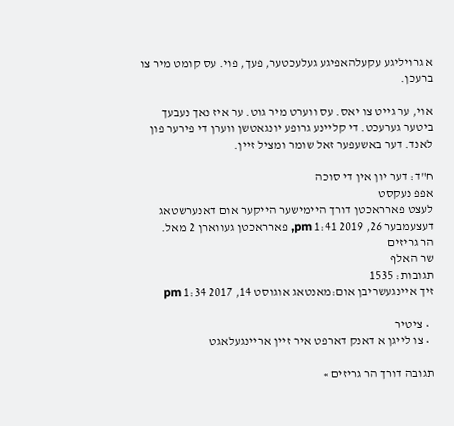א גרויליגע עקעלהאפיגע געלעכטער, פעך, פוי. עס קומט מיר צו ברעכן.

אוי, ער גייט צו יאס. עס ווערט מיר גוט. ער איז נאך נעבעך ביטער גערעכט. די קליינע גרופע יונגאטשן ווערן די פירער פון לאנד. דער באשעפער זאל שומר ומציל זיין.

ח"ד: דער יון אין די סוכה
אפפ נעקסט
לעצט פארראכטן דורך היימישער הייקער אום דאנערשטאג דעצעמבער 26, 2019 1:41 pm, פארראכטן געווארן 2 מאל.
הר גריזים
שר האלף
תגובות: 1535
זיך איינגעשריבן אום:מאנטאג אוגוסט 14, 2017 1:34 pm

  • ציטיר
  • צו לייגן א דאנק דארפט איר זיין אריינגעלאגט

תגובה דורך הר גריזים »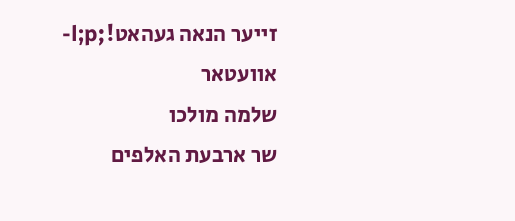זייער הנאה געהאט!;l;p-
אוועטאר
שלמה מולכו
שר ארבעת האלפים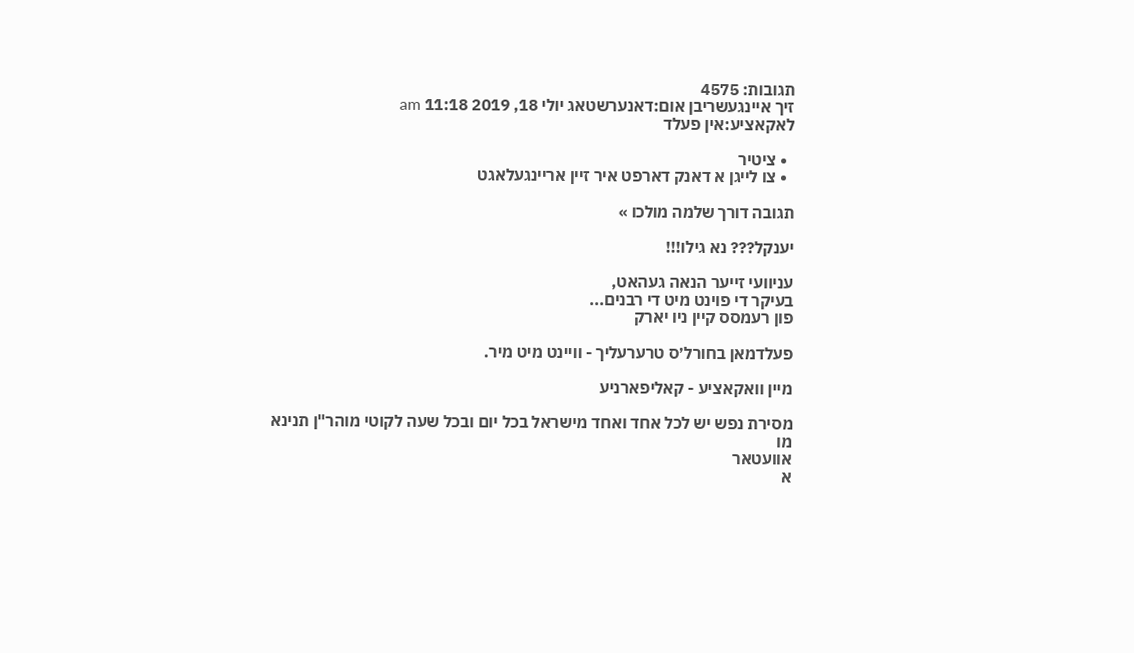תגובות: 4575
זיך איינגעשריבן אום:דאנערשטאג יולי 18, 2019 11:18 am
לאקאציע:אין פעלד

  • ציטיר
  • צו לייגן א דאנק דארפט איר זיין אריינגעלאגט

תגובה דורך שלמה מולכו »

יענקל??? נא גילו!!!

עניוועי זייער הנאה געהאט,
בעיקר די פוינט מיט די רבנים...
פון רעמסס קיין ניו יארק

פעלדמאן בחורל׳ס טרערעליך - וויינט מיט מיר.

מיין וואקאציע - קאליפארניע

מסירת נפש יש לכל אחד ואחד מישראל בכל יום ובכל שעה לקוטי מוהר"ן תנינא מו
אוועטאר
א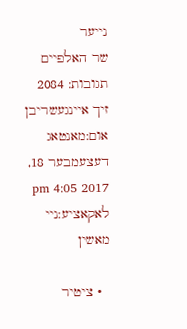נייער
שר האלפיים
תגובות: 2084
זיך איינגעשריבן אום:מאנטאג דעצעמבער 18, 2017 4:05 pm
לאקאציע:ניי מאשין

  • ציטיר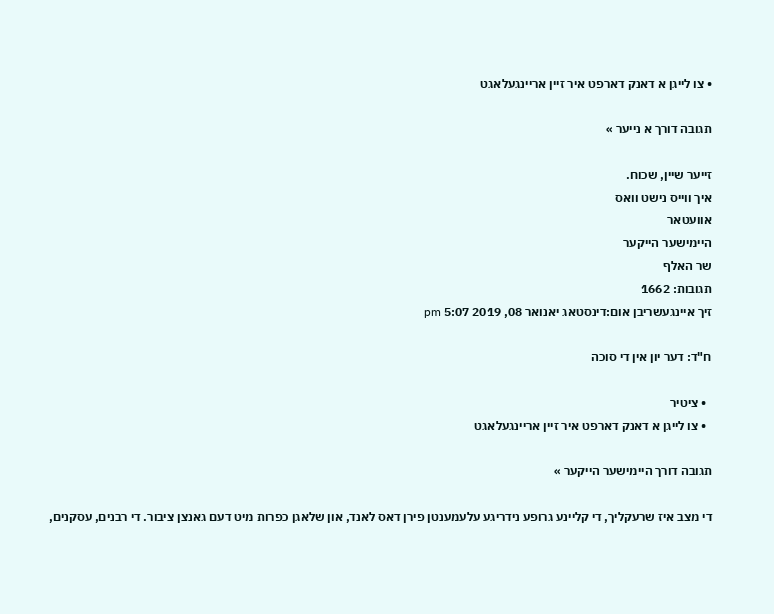• צו לייגן א דאנק דארפט איר זיין אריינגעלאגט

תגובה דורך א נייער »

זייער שיין, שכוח.
איך ווייס נישט וואס
אוועטאר
היימישער הייקער
שר האלף
תגובות: 1662
זיך איינגעשריבן אום:דינסטאג יאנואר 08, 2019 5:07 pm

ח"ד: דער יון אין די סוכה

  • ציטיר
  • צו לייגן א דאנק דארפט איר זיין אריינגעלאגט

תגובה דורך היימישער הייקער »

די מצב איז שרעקליך, די קליינע גרופע נידריגע עלעמענטן פירן דאס לאנד, און שלאגן כפרות מיט דעם גאנצן ציבור. די רבנים, עסקנים,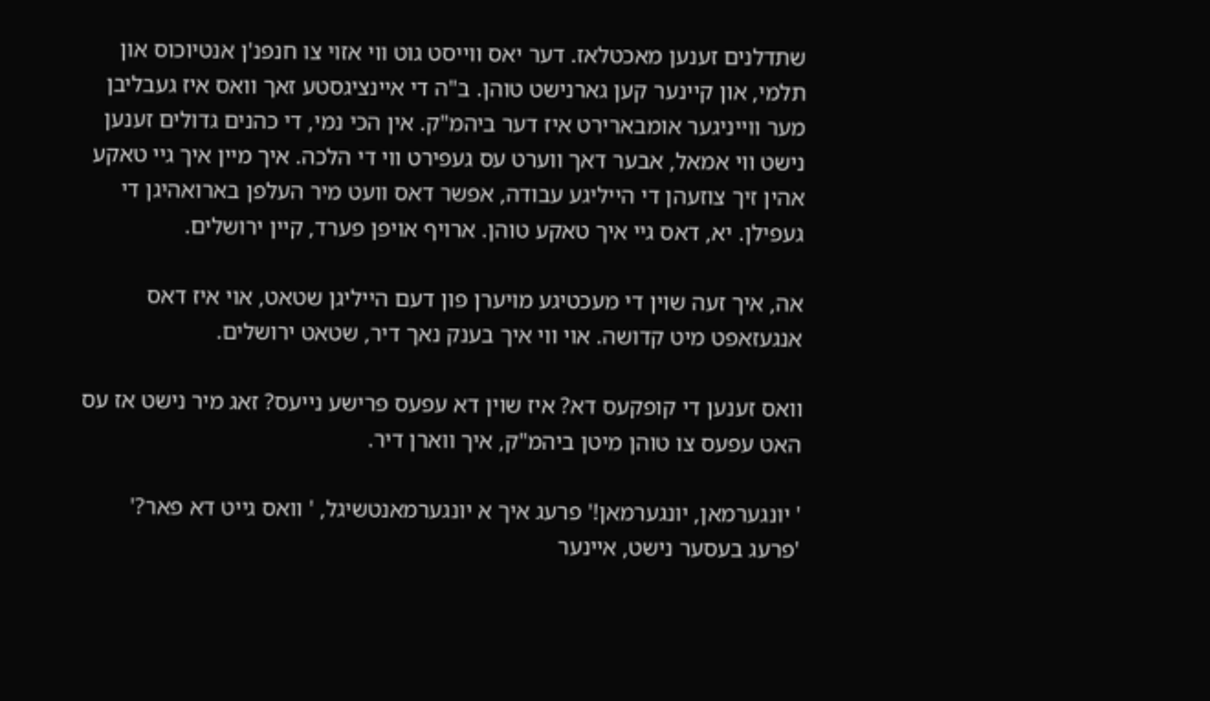שתדלנים זענען מאכטלאז. דער יאס ווייסט גוט ווי אזוי צו חנפנ'ן אנטיוכוס און תלמי, און קיינער קען גארנישט טוהן. ב"ה די איינציגסטע זאך וואס איז געבליבן מער ווייניגער אומבארירט איז דער ביהמ"ק. אין הכי נמי, די כהנים גדולים זענען נישט ווי אמאל, אבער דאך ווערט עס געפירט ווי די הלכה. איך מיין איך גיי טאקע אהין זיך צוזעהן די הייליגע עבודה, אפשר דאס וועט מיר העלפן בארואהיגן די געפילן. יא, דאס גיי איך טאקע טוהן. ארויף אויפן פערד, קיין ירושלים.

אה, איך זעה שוין די מעכטיגע מויערן פון דעם הייליגן שטאט, אוי איז דאס אנגעזאפט מיט קדושה. אוי ווי איך בענק נאך דיר, שטאט ירושלים.

וואס זענען די קופקעס דא? איז שוין דא עפעס פרישע נייעס? זאג מיר נישט אז עס האט עפעס צו טוהן מיטן ביהמ"ק, איך ווארן דיר.

' יונגערמאן, יונגערמאן!' פרעג איך א יונגערמאנטשיגל, ' וואס גייט דא פאר?'
'פרעג בעסער נישט, איינער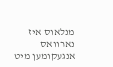מנלאוס איז נארוואס אנגעקומען מיט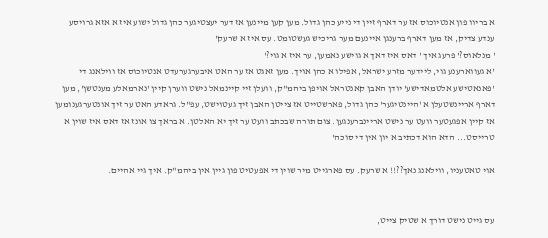א בריוו פון אנטיוכוס אז ער דארף זיין די נייע כהן גדול. מען קען מיינען אז דער יעצטיגער כהן גדול ישוע איז א אזא גרויסע ענדע צדיק, אז מען דארף ברענגן איינעם מער גריכיש געשטומט. עס איז א שרעק'
' מנלאוס?' פרעג איך ' דאס איז דאך א גוישע נאמען, ער איז א גוי?'
'א געווארענע גוי, ליידער מזרע ישראל, אפילו א כהן אויך. מען זאגט אז ער האט איבערגערעדט אנטיוכוס אז ווילאנג די 'פאנאטישע אלטמאדישע' יודן האבן קאנטראל אויפן ביהמ"ק, וועלן זיי קיינמאל נישט ווערן קיין 'נארמאלע מענטשן', מען דארף אריינשטעלן א 'היינטיגער' כהן גדול, פארשטייט אז צייטן האבן זיך געטוישט, עפ"ל. גראדע האט ער זיך אונטערגענומען אז קיין אפגעטער וועט ער נישט אריינברענגען. צום תורה שבכתב וועט ער זיך יא האלטן. א בראך צו אונז אז דאס איז שוין א טרייסט... הדא הוא דכתיב א יון אין די סוכה'

אוי טאטעניו, ווילאנג נאך??!! א שרעק. עס פארגייט מיר שוין די אפעטיט פון גיין אין ביהמ"ק. איך גיי אהיים.


עס גייט נישט דורך א שטיק צייט,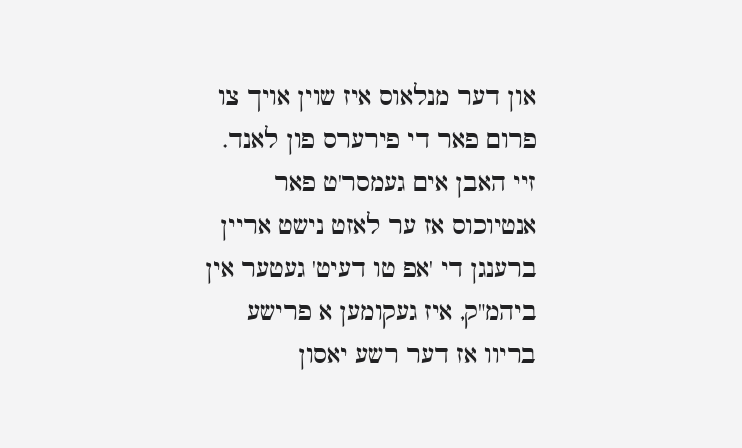און דער מנלאוס איז שוין אויך צו פרום פאר די פירערס פון לאנד. זיי האבן אים געמסר'ט פאר אנטיוכוס אז ער לאזט נישט אריין ברענגן די 'אפ טו דעיט' געטער אין ביהמ"ק, איז געקומען א פרישע בריוו אז דער רשע יאסון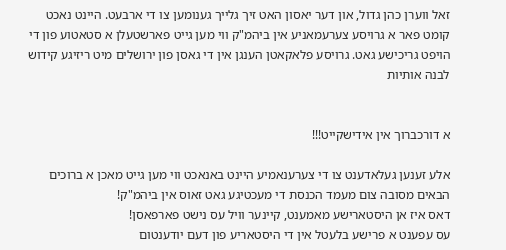זאל ווערן כהן גדול, און דער יאסון האט זיך גלייך גענומען צו די ארבעט. היינט נאכט קומט פאר א גרויסע צערעמאניע אין ביהמ"ק ווי מען גייט פארשטעלן א סטאטוע פון די הויפט גריכישע גאט. גרויסע פלאקאטן הענגן אין די גאסן פון ירושלים מיט ריזיגע קידוש לבנה אותיות


א דורכברוך אין אידישקייט!!!

אלע זענען געלאדענט צו די צערענאמיע היינט באנאכט ווי מען גייט מאכן א ברוכים הבאים מסובה צום מעמד הכנסת די מעכטיגע גאט זאוס אין ביהמ"ק!
דאס איז אן היסטארישע מאמענט, קיינער וויל עס נישט פארפאסן!
עס עפענט א פרישע בלעטל אין די היסטאריע פון דעם יודענטום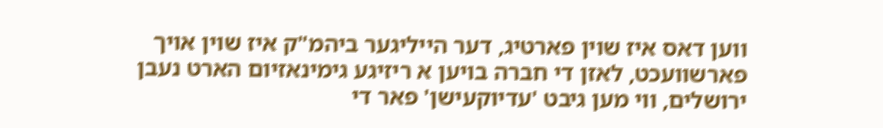ווען דאס איז שוין פארטיג, דער הייליגער ביהמ"ק איז שוין אויך פארשוועכט, לאזן די חברה בויען א ריזיגע גימינאזיום הארט נעבן ירושלים, ווי מען גיבט 'עדיוקעישן' פאר די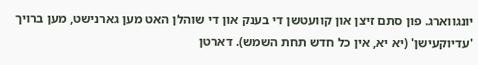יונגווארג. פון סתם זיצן און קוועטשן די בענק און די שוהלן האט מען גארנישט, מען ברויך 'עדיוקעישן' (יא יא, אין כל חדש תחת השמש). דארטן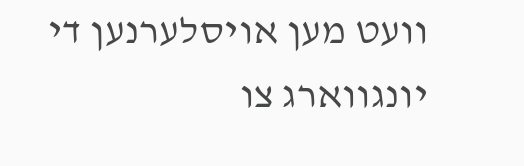וועט מען אויסלערנען די יונגווארג צו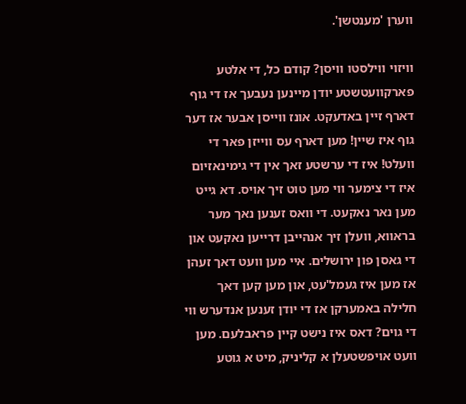ווערן 'מענטשן'.

וויזוי ווילסטו וויסן? קודם כל, די אלטע פארקוועטשטע יודן מיינען נעבעך אז די גוף דארף זיין באדעקט. אונז ווייסן אבער אז דער גוף איז שיין! מען דארף עס ווייזן פאר די וועלט! איז די ערשטע זאך אין די גימינאזיום איז די צימער ווי מען טוט זיך אויס. דא גייט מען נאר נאקעט. די וואס זענען נאך מער בראווא, וועלן זיך אנהייבן דרייען נאקעט און די גאסן פון ירושלים. איי מען וועט דאך זעהן אז מען איז געמל'עט, און מען קען דאך חלילה באמערקן אז די יודן זענען אנדערש ווי די גוים? דאס איז נישט קיין פראבלעם. מען וועט אויפשטעלן א קליניק, מיט א גוטע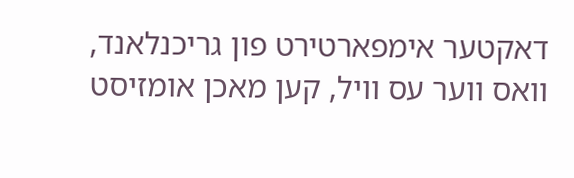דאקטער אימפארטירט פון גריכנלאנד, וואס ווער עס וויל, קען מאכן אומזיסט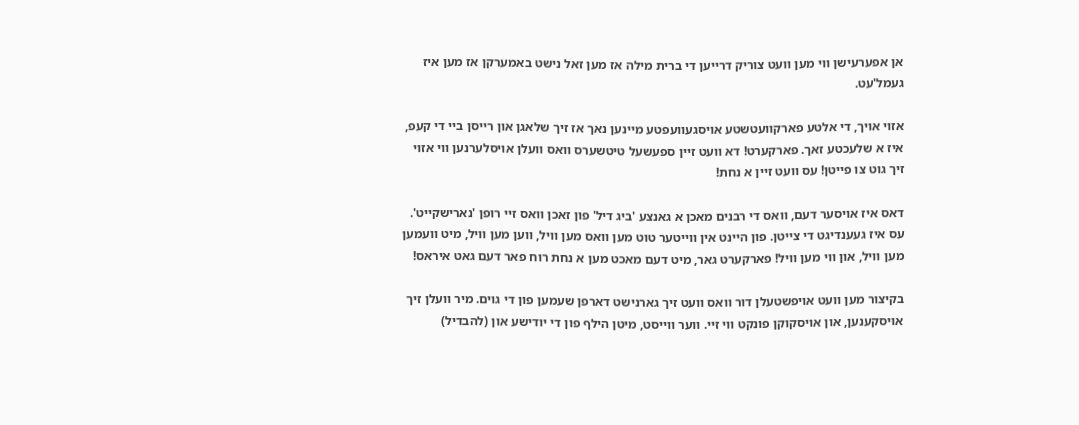אן אפערעישן ווי מען וועט צוריק דרייען די ברית מילה אז מען זאל נישט באמערקן אז מען איז געמל'עט.

אזוי אויך, די אלטע פארקוועטשטע אויסגעוועפטע מיינען נאך אז זיך שלאגן און רייסן ביי די קעפ, איז א שלעכטע זאך. פארקערט! דא וועט זיין ספעשעל טיטשערס וואס וועלן אויסלערנען ווי אזוי זיך גוט צו פייטן! עס וועט זיין א נחת!

דאס איז אויסער דעם, וואס די רבנים מאכן א גאנצע 'ביג דיל' פון זאכן וואס זיי רופן 'נארישקייט'. עס איז געענדיגט די צייטן. פון היינט אין ווייטער טוט מען וואס מען וויל, ווען מען וויל, מיט וועמען מען וויל, און ווי מען וויל! פארקערט גאר, מיט דעם מאכט מען א נחת רוח פאר דעם גאט איראס!

בקיצור מען וועט אויפשטעלן דור וואס וועט זיך גארנישט דארפן שעמען פון די גוים. מיר וועלן זיך אויסקענען, און אויסקוקן פונקט ווי זיי. ווער ווייסט, מיטן הילף פון די יודישע און (להבדיל)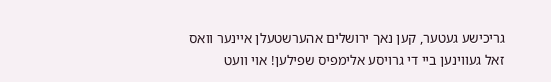גריכישע געטער, קען נאך ירושלים אהערשטעלן איינער וואס זאל געווינען ביי די גרויסע אלימפיס שפילען! אוי וועט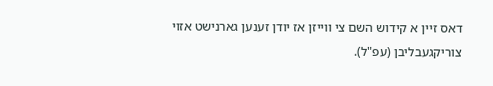דאס זיין א קידוש השם צי ווייזן אז יודן זענען גארנישט אזוי צוריקגעבליבן (עפ"ל).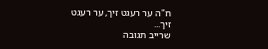ח"ה ער רעגט זיך, ער רעגט זיך...
שרייב תגובה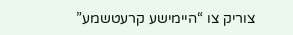צוריק צו “היימישע קרעטשמע”